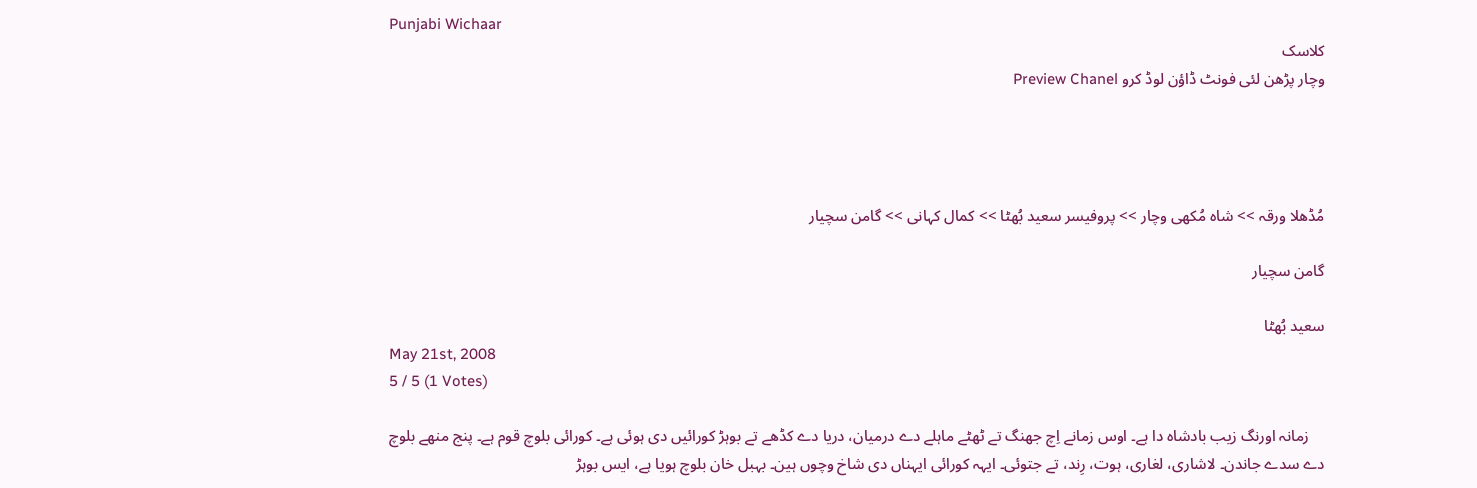Punjabi Wichaar
کلاسک
وچار پڑھن لئی فونٹ ڈاؤن لوڈ کرو Preview Chanel




مُڈھلا ورقہ >> شاہ مُکھی وچار >> پروفیسر سعید بُھٹا >> کمال کہانی >> گامن سچیار

گامن سچیار

سعید بُھٹا
May 21st, 2008
5 / 5 (1 Votes)

    زمانہ اورنگ زیب بادشاہ دا ہے۔ اوس زمانے اِچ جھنگ تے ٹھٹے ماہلے دے درمیان، دریا دے کڈھے تے بوہڑ کورائیں دی ہوئی ہے۔ کورائی بلوچ قوم ہے۔ پنج منھے بلوچ دے سدے جاندن۔ لاشاری، لغاری، ہوت، رِند، تے جتوئی۔ ایہہ کورائی ایہناں دی شاخ وچوں ہین۔ بہبل خان بلوچ ہویا ہے، ایس بوہڑ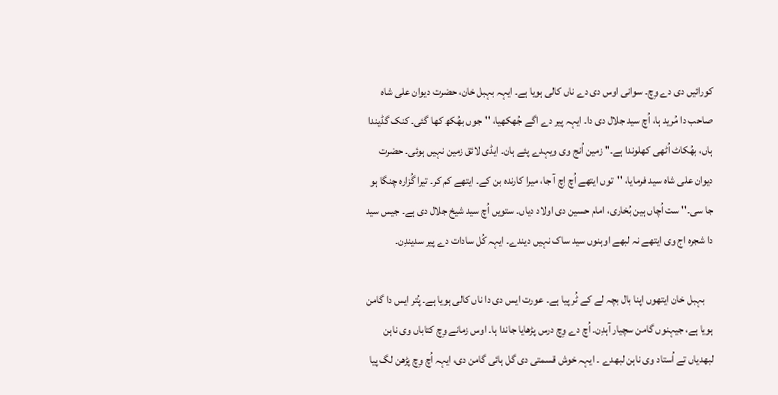کورائیں دی دے وِچ۔ سوانی اوس دی دے ناں کالی ہویا ہے۔ ایہہ بہبل خان، حضرت دیوان علی شاہ صاحب دا مُرید ہا، اُچ سید جلال دی دا۔ ایہہ پیر دے اگے جُھکھیا، ''جوں بھُکھ کھا گئی۔ کنک گڈیندا ہاں، بھُکاٹ اُٹھی کھلوندا ہے۔'' زمین اُنج وی ویہدے پئے ہان۔ ایڈی لائق زمین نہیں ہوئی۔ حضرت دیوان علی شاہ سید فرمایا، ''توں ایتھے اُچ اِچ آ جا، میرا کارندہ بن کے۔ ایتھے کم کر۔ تیرا گُزارہ چنگا ہو جا سی۔'' ست اُچاں ہین بُخاری، امام حسین دی اولاد دیاں۔ ستویں اُچ سید شیخ جلال دی ہے۔ جیس سید دا شجرہ اج وی ایتھے نہ لبھے اوہنوں سید ساک نہیں دیندے۔ ایہہ کُل سادات دے پیر سدیندِن۔

    بہبل خان ایتھوں اپنا بال بچہ لے کے ٹُر پیا ہے۔ عورت ایس دی دا ناں کالی ہویا ہے۔ پُتر ایس دا گامن ہویا ہے، جیہنوں گامن سچیار آہدِن۔ اُچ دے وِچ درس پڑھایا جاندا ہا۔ اوس زمانے وِچ کتاباں وی ناہن لبھدیاں تے اُستاد وی ناہن لبھدے ۔ ایہہ خوش قسمتی دی گل ہائی گامن دی، ایہہ اُچ وِچ پڑھن لگ پیا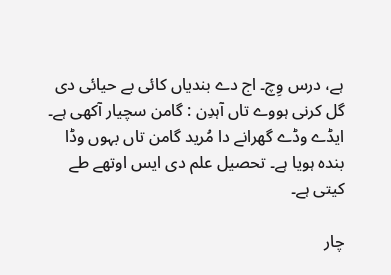ہے، درس وِچ۔ اج دے بندیاں کائی بے حیائی دی گل کرنی ہووے تاں آہدِن : گامن سچیار آکھی ہے۔ ایڈے وڈے گھرانے دا مُرید گامن تاں بہوں وڈا بندہ ہویا ہے۔ تحصیل علم دی ایس اوتھے طے کیتی ہے۔

چار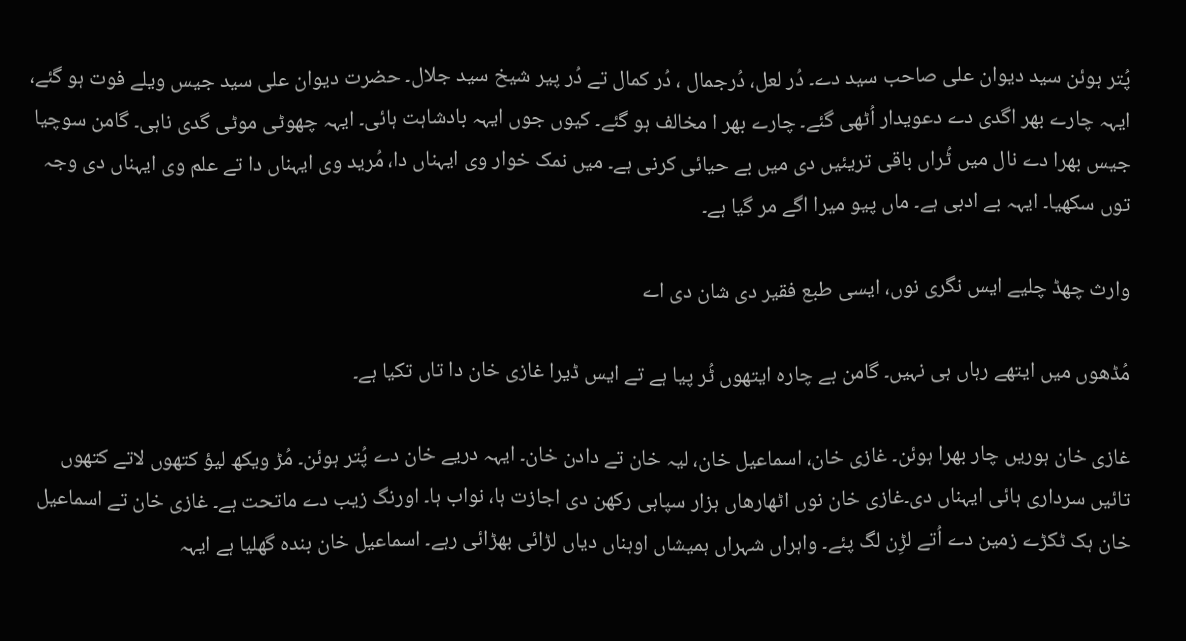پُتر ہوئن سید دیوان علی صاحب سید دے۔ دُر لعل، دُرجمال ، دُر کمال تے دُر پیر شیخ سید جلال۔ حضرت دیوان علی سید جیس ویلے فوت ہو گئے، ایہہ چارے بھر اگدی دے دعویدار اُٹھی گئے۔ چارے بھر ا مخالف ہو گئے۔ کیوں جوں ایہہ بادشاہت ہائی۔ ایہہ چھوٹی موٹی گدی ناہی۔ گامن سوچیا جیس بھرا دے نال میں ٹُراں باقی تریئیں دی میں بے حیائی کرنی ہے۔ میں نمک خوار وی ایہناں دا، مُرید وی ایہناں دا تے علم وی ایہناں دی وجہ توں سکھیا۔ ایہہ بے ادبی ہے۔ ماں پیو میرا اگے مر گیا ہے۔

وارث چھڈ چلیے ایس نگری نوں، ایسی طبع فقیر دی شان دی اے

مُڈھوں میں ایتھے رہاں ہی نہیں۔ گامن بے چارہ ایتھوں ٹُر پیا ہے تے ایس ڈیرا غازی خان دا تاں تکیا ہے۔

غازی خان ہوریں چار بھرا ہوئن۔ غازی خان، اسماعیل خان، لیہ خان تے دادن خان۔ ایہہ دریے خان دے پُتر ہوئن۔ مُڑ ویکھ لیؤ کتھوں لاتے کتھوں تائیں سرداری ہائی ایہناں دی۔غازی خان نوں اٹھارھاں ہزار سپاہی رکھن دی اجازت ہا، نواب ہا۔ اورنگ زیب دے ماتحت ہے۔ غازی خان تے اسماعیل خان ہک ٹکڑے زمین دے اُتے لڑِن لگ پئے۔ واہراں شہراں ہمیشاں اوہناں دیاں لڑائی بھڑائی رہے۔ اسماعیل خان بندہ گھلیا ہے ایہہ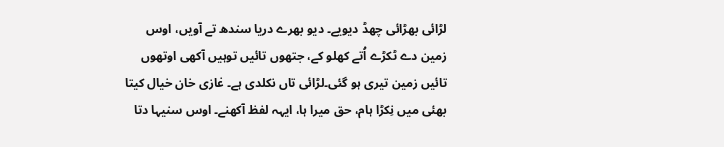لڑائی بھڑائی چھڈ دیویے۔ دیو بھرے دریا سندھ تے آویں، اوس زمین دے ٹکڑے اُتے کھلو کے، جتھوں تائیں توہیں آکھی اوتھوں تائیں زمین تیری ہو گئی۔لڑائی تاں نکلدی ہے۔ غازی خان خیال کیتا بھئی میں نِکڑا ہام، حق میرا ہا، ایہہ لفظ آکھنے۔ اوس سنیہا دتا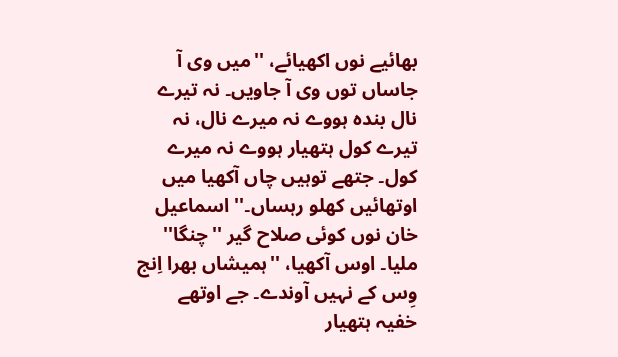بھائیے نوں اکھیائے، ''میں وی آ جاساں توں وی آ جاویں۔ نہ تیرے نال بندہ ہووے نہ میرے نال، نہ تیرے کول ہتھیار ہووے نہ میرے کول۔ جتھے توہیں چاں آکھیا میں اوتھائیں کھلو رہساں۔'' اسماعیل خان نوں کوئی صلاح گیر ''چنگا'' ملیا۔ اوس آکھیا، ''ہمیشاں بھرا اِنج وِس کے نہیں آوندے۔ جے اوتھے خفیہ ہتھیار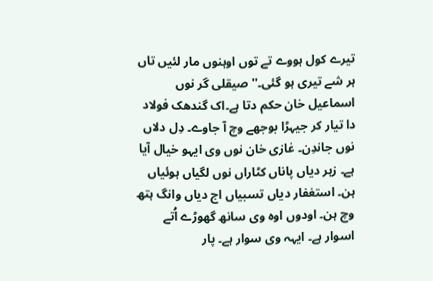تیرے کول ہووے تے توں اوہنوں مار لئیں تاں ہر شے تیری ہو گئی۔'' صیقلی گر نوں اسماعیل خان حکم دتا ہے۔اک گندھک فولاد دا تیار کر جیہڑا بوجھے وچ آ جاوے۔ دِل دلاں نوں جاندِن۔ غازی خان نوں وی ایہو خیال آیا ہے۔ زہر دیاں پاناں کٹاراں نوں لگیاں ہوئیاں ہن۔ استغفار دیاں تسبیاں اج دیاں وانگ ہتھ وچ ہن۔ اودوں اوہ وی سانھ گھوڑے اُتے اسوار ہے۔ ایہہ وی سوار ہے۔ پار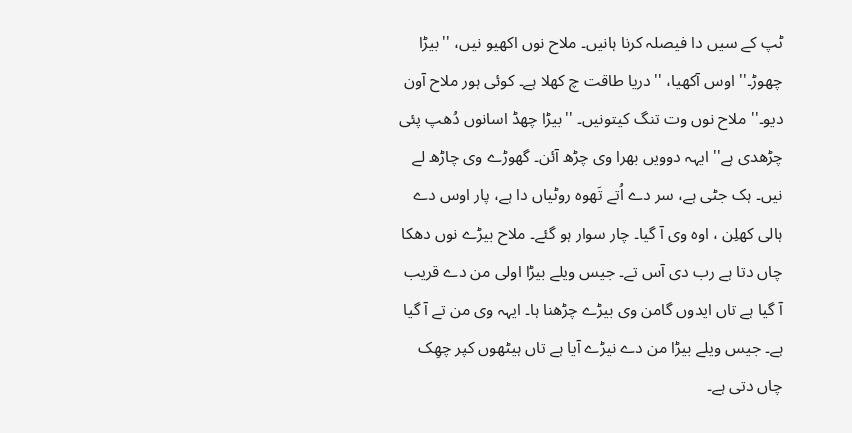ٹپ کے سیں دا فیصلہ کرنا ہانیں۔ ملاح نوں اکھیو نیں، ''بیڑا چھوڑ۔'' اوس آکھیا، ''دریا طاقت چ کھلا ہے۔ کوئی ہور ملاح آون دیو۔'' ملاح نوں وت تنگ کیتونیں۔ ''بیڑا چھڈ اسانوں دُھپ پئی چڑھدی ہے'' ایہہ دوویں بھرا وی چڑھ آئن۔ گھوڑے وی چاڑھ لے نیں۔ ہک جٹی ہے، سر دے اُتے تَھوہ روٹیاں دا ہے، پار اوس دے ہالی کھلِن ، اوہ وی آ گیا۔ چار سوار ہو گئے۔ ملاح بیڑے نوں دھکا چاں دتا ہے رب دی آس تے۔ جیس ویلے بیڑا اولی من دے قریب آ گیا ہے تاں ایدوں گامن وی بیڑے چڑھنا ہا۔ ایہہ وی من تے آ گیا ہے۔ جیس ویلے بیڑا من دے نیڑے آیا ہے تاں ہیٹھوں کپر چھِک چاں دتی ہے۔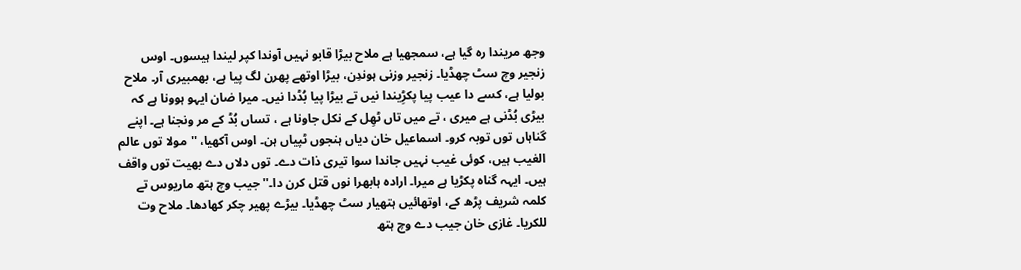وجھ مریندا رہ گیا ہے، سمجھیا ہے ملاح بیڑا قابو نہیں آوندا کپر لیندا ہیسوں۔ اوس زنجیر وچ سٹ چھڈیا۔ زنجیر وزنی ہوندِن، بیڑا اوتھے پھرن لگ پیا ہے، بھمبیری آر۔ ملاح بولیا ہے، کسے دا عیب پیا پکڑِیندا نیں تے بیڑا پیا بُڈدا نیں۔ میرا ضان ایہو ہوونا ہے کہ بیڑی بُڈنی ہے میری ، تے میں تاں ٹھِل کے نکل جاونا ہے ، تساں بُڈ کے مر ونجنا ہے۔ اپنے گناہاں توں توبہ کرو۔ اسماعیل خان دیاں ہنجوں ٹپیاں ہن۔ اوس آکھیا، ''مولا توں عالم الغیب ہیں، کوئی غیب نہیں جاندا سوا تیری ذات دے۔ توں دلاں دے بھیت توں واقف ہیں۔ ایہہ گناہ پکڑیا ہے میرا۔ ارادہ ہابھرا نوں قتل کرن دا۔'' جیب وچ ہتھ ماریوس تے کلمہ شریف پڑھ کے، اوتھائیں ہتھیار سٹ چھڈیا۔ بیڑے پھیر چکر کھادھا۔ ملاح وت للکریا۔ غازی خان جیب دے وچ ہتھ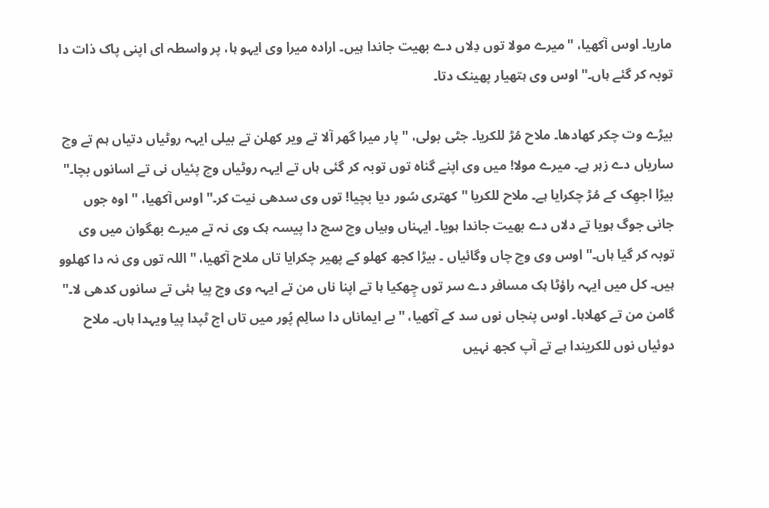ماریا۔ اوس آکھیا، ''میرے مولا توں دِلاں دے بھیت جاندا ہیں۔ ارادہ میرا وی ایہو ہا، پر واسطہ ای اپنی پاک ذات دا توبہ کر گئے ہاں۔'' اوس وی ہتھیار پھینک دتا۔

بیڑے وت چکر کھادھا۔ ملاح مُڑ للکریا۔ جٹی بولی، ''پار میرا گھر آلا تے ویر کھلن تے بیلی ایہہ روٹیاں دتیاں ہم تے وچ ساریاں دے زہر ہے۔ میرے مولا! میں وی اپنے گناہ توں توبہ کر گئی ہاں تے ایہہ روٹیاں وچ پئیاں نی تے اسانوں بچا۔'' بیڑا اجھِک کے مُڑ چکرایا ہے۔ ملاح للکریا ''کھتری سُور دیا بچیا! توں وی سدھی نیت کر۔'' اوس آکھیا، ''اوہ جوں جانی جوگ ہویا تے دلاں دے بھیت جاندا ہویا۔ ایہناں وہیاں وچ سچ دا پیسہ ہک وی نہ تے میرے بھگوان میں وی توبہ کر گیا ہاں۔'' اوس وی وچ چاں وگائیاں ۔ بیڑا کجھ کھلو کے پھیر چکرایا تاں ملاح آکھیا، ''اللہ توں وی نہ دا کھلوو ہیں۔ کل میں ایہہ راؤٹا ہک مسافر دے سر توں چِھکیا ہا تے اپنا ناں من تے ایہہ وی وچ پیا ہئی تے سانوں کدھی لا۔'' گامن من تے کھلاہا۔ اوس پنجاں نوں سد کے آکھیا، ''بے ایماناں دا سالِم پُور میں تاں اج ٹپدا پیا ویہدا ہاں۔ ملاح دوئیاں نوں للکریندا ہے تے آپ کجھ نہیں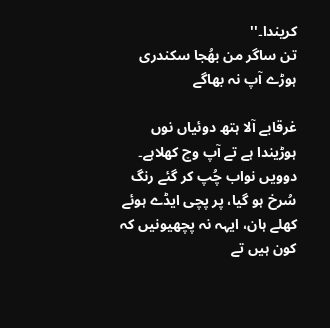کریندا۔''
تن ساگر من بھُجا سکندری ہوڑے آپ نہ بھاگے

غرقابے آلا ہتھ دوئیاں نوں ہوڑیندا ہے تے آپ وچ کھلاہے۔ دوویں نواب چُپ کر گئے رنگ سُرخ ہو گیا، پر پچی ایڈے ہوئے کھلے ہان، ایہہ نہ پچھیونیں کہ کون ہیں تے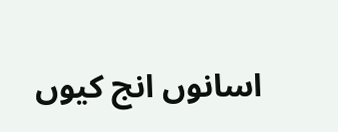اسانوں انج کیوں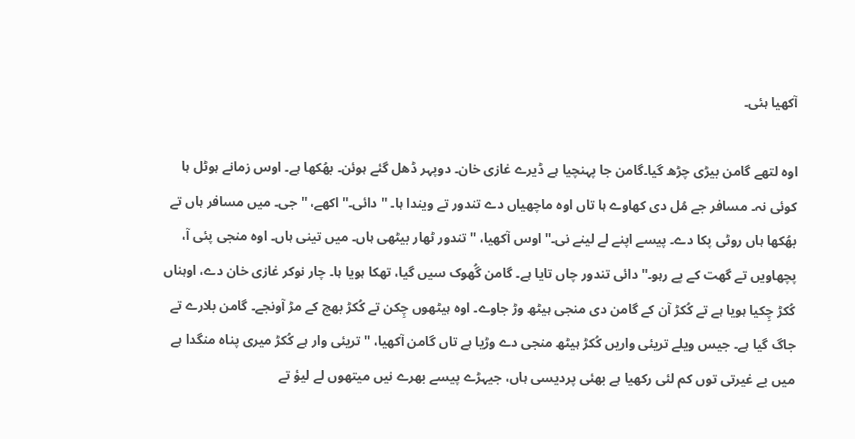آکھیا ہئی۔

اوہ لتھے گامن بیڑی چڑھ گیا۔گامن جا پہنچیا ہے ڈیرے غازی خان۔ دوپہر ڈھل گئے ہوئن۔ بھُکھا ہے۔ اوس زمانے ہوٹل ہا کوئی نہ۔ مسافر جے مُل دی کھاوے ہا تاں اوہ ماچھیاں دے تندور تے ویندا ہا۔ ''دائی۔'' اکھے، ''جی۔ میں مسافر ہاں تے بھُکھا ہاں روٹی پکا دے۔ پیسے اپنے لے لینے نی۔'' اوس آکھیا، '' تندور ٹھار بیٹھی ہاں۔ میں تینی ہاں۔ اوہ منجی پئی آ، پچھاویں تے گھت کے پے رہو۔'' دائی تندور چاں تایا ہے۔ گامن گُھوک سیں گیا، تھکا ہویا ہا۔ چار نوکر غازی خان دے، اوہناں کُکڑ چِکیا ہویا ہے تے کُکڑ آن کے گامن دی منجی ہیٹھ وڑ جاوے۔ اوہ ہیٹھوں چِکن تے کُکڑ بھج کے مڑ آونجے۔ گامن بلارے تے جاگ گیا ہے۔ جیس ویلے تریئی واریں کُکڑ ہیٹھ منجی دے وڑیا ہے تاں گامن آکھیا، '' تریئی وار ہے کُکڑ میری پناہ منگدا ہے میں بے غیرتی توں کم لئی رکھیا ہے بھئی پردیسی ہاں، جیہڑے پیسے بھرے نیں میتھوں لے لیؤ تے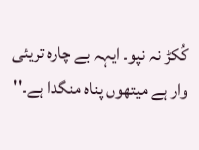کُکڑ نہ نپو۔ ایہہ بے چارہ تریئی وار ہے میتھوں پناہ منگدا ہے۔''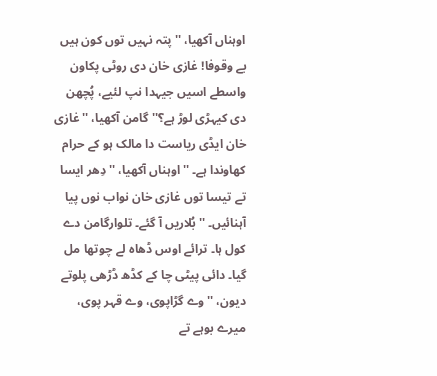اوہناں آکھیا، ''پتہ نہیں توں کون ہیں بے وقوفا! غازی خان دی روٹی پکاون واسطے اسیں جیہدا نپ لئیے، پُچھن دی کیہڑی لوڑ ہے؟'' گامن آکھیا، ''غازی خان ایڈی ریاست دا مالک ہو کے حرام کھاوندا ہے۔ ''اوہناں آکھیا، ''دِھر ایسا تے تیسا توں غازی خان نواب نوں پیا آہنائیں۔ '' بُلاریں آ گئے۔ تلوارگامن دے کول ہا۔ ترائے اوس ڈھاہ لے چوتھا مل گیا۔ دائی پیٹی چا کے کڈھ ڈڑھی پلوتے دیون، ''وے گڑاپوی، وے قہر پوی، میرے بوہے تے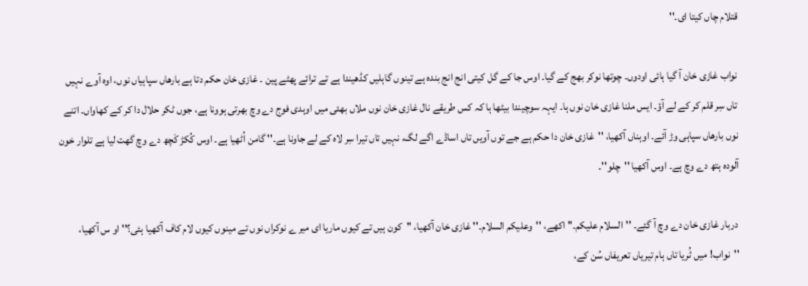قتلام چاں کیتا ای۔''

نواب غازی خان آ گیا ہائی اودوں۔ چوتھا نوکر بھج کے گیا۔ اوس جا کے گل کیتی انج انج بندہ ہے تینوں گاہلیں کڈھیندا ہے تے ترائے پھٹے پین ۔ غازی خان حکم دتا ہے بارھاں سپاہیاں نوں، اوہ آوے نہیں تاں سِر قلم کر کے لے آؤ۔ ایس ملنا غازی خان نوں ہا۔ ایہہ سوچیندا بیٹھا ہا کہ کس طریقے نال غازی خان نوں ملاں بھئی میں اوہدی فوج دے وچ بھرتی ہوونا ہے، جوں ٹکر حلال دا کر کے کھاواں۔ اتنے نوں بارھاں سپاہی وڑ آئے۔ اوہناں آکھیا، ''غازی خان دا حکم ہے جے توں آویں تاں اساڈے اگے لگ، نہیں تاں تیرا سِر لاہ کے لے جاونا ہے۔'' گامن اُٹھیا ہے۔ اوس کُکڑ کَچھ دے وچ گھت لیا ہے تلوار خون آلودہ ہتھ دے وچ ہے۔ اوس آکھیا ''چلو''۔

دربار غازی خان دے وچ آ گئے۔ ''السلام علیکم۔'' اکھے، ''وعلیکم السلام۔'' غازی خان آکھیا، ''کون ہیں تے کیوں ماریا ای میر ے نوکراں نوں تے مینوں کیوں لام کاف آکھیا ہئی؟'' او س آکھیا، ''نواب! میں ٹُریا تاں ہام تیریاں تعریفاں سُن کے،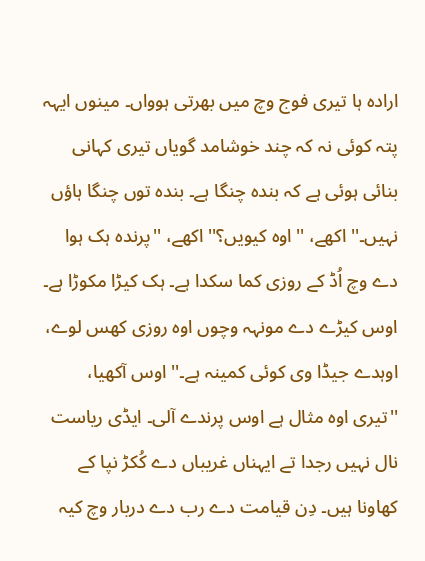ارادہ ہا تیری فوج وچ میں بھرتی ہوواں۔ مینوں ایہہ پتہ کوئی نہ کہ چند خوشامد گویاں تیری کہانی بنائی ہوئی ہے کہ بندہ چنگا ہے۔ بندہ توں چنگا ہاؤں نہیں۔'' اکھے، ''اوہ کیویں؟'' اکھے، ''پرندہ ہک ہوا دے وچ اُڈ کے روزی کما سکدا ہے۔ ہک کیڑا مکوڑا ہے۔ اوس کیڑے دے مونہہ وچوں اوہ روزی کھس لوے، اوہدے جیڈا وی کوئی کمینہ ہے۔'' اوس آکھیا، ''تیری اوہ مثال ہے اوس پرندے آلی۔ ایڈی ریاست نال نہیں رجدا تے ایہناں غریباں دے کُکڑ نپا کے کھاونا ہیں۔ دِن قیامت دے رب دے دربار وچ کیہ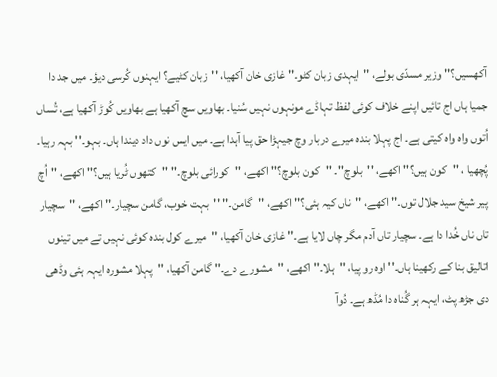آکھسیں؟'' وزیر مسدّی بولے، ''ایہدی زبان کٹو۔'' غازی خان آکھیا، ''زبان کٹیے؟ ایہنوں کُرسی دیؤ۔ میں جد دا جمیا ہاں اج تائیں اپنے خلاف کوئی لفظ تہاڈے مونہوں نہیں سُنیا۔ بھاویں سچ آکھیا ہے بھاویں کُوڑ آکھیا ہے، تُساں اُتوں واہ واہ کیتی ہے۔ اج پہلا بندہ میرے دربار وچ جیہڑا حق پیا آہدا ہے۔ میں ایس نوں داد دیندا ہاں۔ بہو۔'' بہہ رہیا۔ پُچھیا ، ''کون ہیں؟'' اکھے، ''بلوچ''۔ ''کون بلوچ؟'' اکھے، ''کورائی بلوچ۔'' ''کتھوں ٹُریا ہیں؟'' اکھے، ''اُچ پیر شیخ سید جلال توں۔'' اکھے، ''ناں کیہ ہئی؟'' اکھے، ''گامن۔'' ''بہت خوب، گامن سچیار۔'' اکھے، ''سچیار تاں ناں خُدا دا ہے۔ سچیار تاں آدم مگر چاں لایا ہے۔'' غازی خان آکھیا، ''میرے کول بندہ کوئی نہیں تے میں تینوں اتالیق بنا کے رکھینا ہاں۔'' اوہ رو پیا، ''ہلا۔'' اکھے، ''مشورے دے۔'' گامن آکھیا، ''پہلا مشورہ ایہہ ہئی وڈھی دی جڑھ پٹ، ایہہ ہر گُناہ دا مُڈھ ہے۔ دُوآ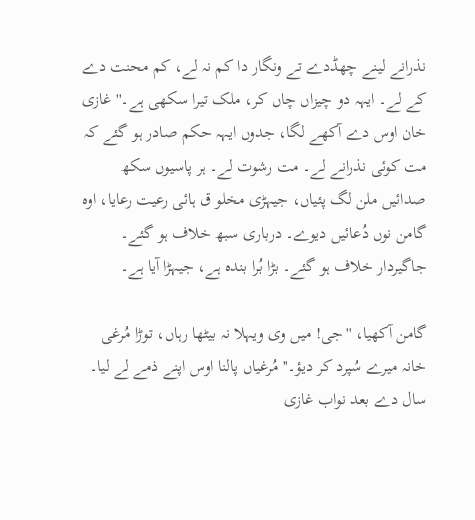نذرانے لینے چھڈدے تے ونگار دا کم نہ لے، کم محنت دے کے لے۔ ایہہ دو چیزاں چاں کر، ملک تیرا سکھی ہے۔'' غازی خان اوس دے آکھے لگا، جدوں ایہہ حکم صادر ہو گئے کہ مت کوئی نذرانے لے۔ مت رشوت لے۔ ہر پاسیوں سکھ صدائیں ملن لگ پئیاں، جیہڑی مخلو ق ہائی رعیت رعایا، اوہ گامن نوں دُعائیں دیوے۔ درباری سبھ خلاف ہو گئے۔ جاگیردار خلاف ہو گئے۔ بڑا بُرا بندہ ہے، جیہڑا آیا ہے۔

گامن آکھیا، ''جی! میں وی ویہلا نہ بیٹھا رہاں، توڑا مُرغی خانہ میرے سُپرد کر دیؤ۔'' مُرغیاں پالنا اوس اپنے ذمے لے لیا۔ سال دے بعد نواب غازی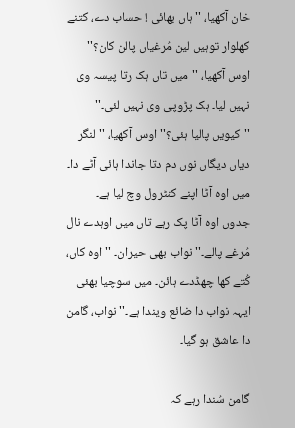خان آکھیا، ''ہاں بھائی ! حساب دے، کتنے کھلوار توہیں لین مُرغیاں پالن کان؟'' اوس آکھیا، ''میں تاں ہک رتا پیسہ وی نہیں لیا۔ ہک پڑوپی وی نہیں لئی۔'' ''کیویں پالیا ہئی؟'' اوس آکھیا، ''لنگر دیاں دیگاں نوں دم دتا جاندا ہائی آٹے دا۔ میں اوہ آٹا اپنے کنٹرول وچ لیا ہے۔ جدوں اوہ آٹا پک رہے تاں میں اوہدے نال مُرغے پالے۔'' نواب بھی حیران۔ ''اوہ کاں، کُتے کھا چھڈدے ہائن۔ میں سوچیا بھئی ایہہ نواب دا ضائع ویندا ہے۔'' نواب، گامن دا عاشق ہو گیا۔

گامن سُندا رہے کہ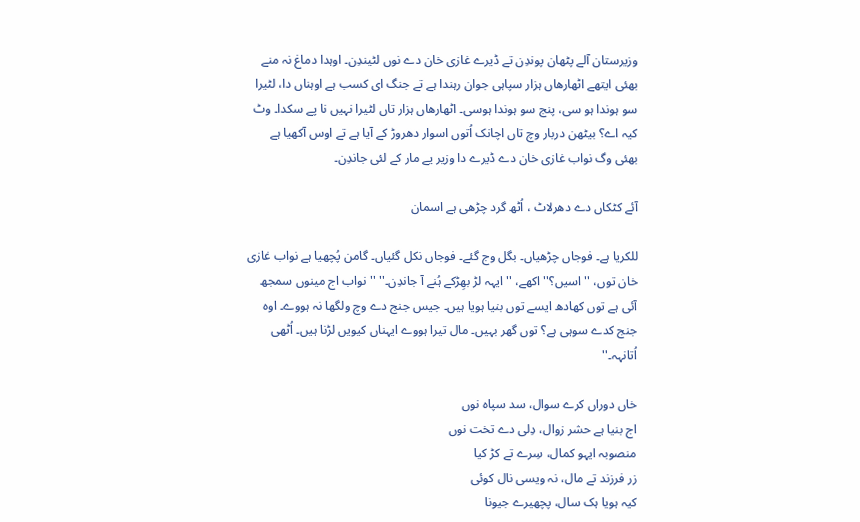وزیرستان آلے پٹھان پوندِن تے ڈیرے غازی خان دے نوں لٹیندِن۔ اوہدا دماغ نہ منے بھئی ایتھے اٹھارھاں ہزار سپاہی جوان رہندا ہے تے جنگ ای کسب ہے اوہناں دا، لٹیرا سو ہوندا ہو سی، پنج سو ہوندا ہوسی۔ اٹھارھاں ہزار تاں لٹیرا نہیں نا پے سکدا۔ وٹ کیہ اے؟ بیٹھن دربار وچ تاں اچانک اُتوں اسوار دھروڑ کے آیا ہے تے اوس آکھیا ہے بھئی وگ نواب غازی خان دے ڈیرے دا وزیر یے مار کے لئی جاندِن۔

آئے کٹکاں دے دھرلاٹ ، اُٹھ گرد چڑھی ہے اسمان

للکریا ہے۔ فوجاں چڑھیاں۔ بگل وج گئے۔ فوجاں نکل گئیاں۔ گامن پُچھیا ہے نواب غازی خان توں، ''اسیں؟'' اکھے، ''ایہہ لڑ بھِڑکے ہُنے آ جاندِن۔'' '' نواب اج مینوں سمجھ آئی ہے توں کھادھ ایسے توں بنیا ہویا ہیں۔ جیس جنج دے وچ ولگھا نہ ہووے۔ اوہ جنج کدے سوہی ہے؟ توں گھر بہیں۔ مال تیرا ہووے ایہناں کیویں لڑنا ہیں۔ اُٹھی اُتانہہ۔''

خاں دوراں کرے سوال، سد سپاہ نوں
اج بنیا ہے حشر زوال، دِلی دے تخت نوں
منصوبہ ایہو کمال، سِرے تے کڑ کیا
زر فرزند تے مال، نہ ویسی نال کوئی
کیہ ہویا ہک سال، پچھیرے جیونا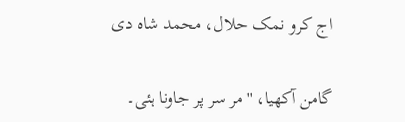اج کرو نمک حلال، محمد شاہ دی

گامن آکھیا، ''مر سر پر جاونا ہئی۔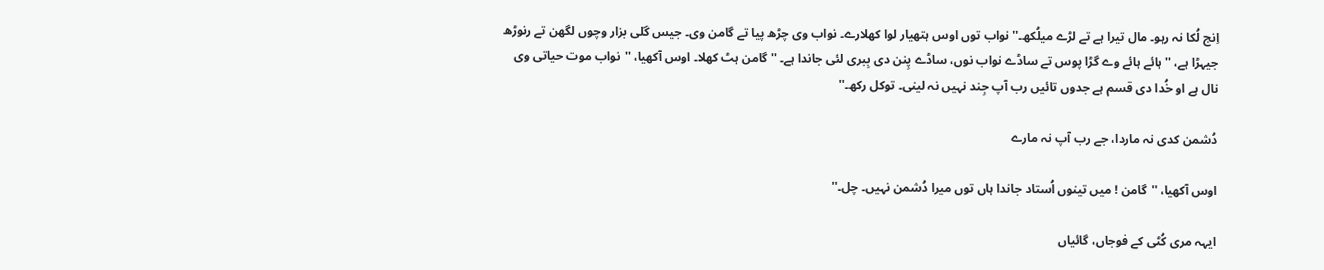اِنج لُکا نہ رہو۔ مال تیرا ہے تے لڑے میلُکھ۔'' نواب توں اوس ہتھیار لوا کھلارے۔ نواب وی چڑھ پیا تے گامن وی۔ جیس گلی بزار وچوں لگھن تے رنوڑھ جیہڑا ہے، ''ہائے ہائے وے گڑا پوس تے ساڈے نواب نوں، ساڈے پِنن دی بِبری لئی جاندا ہے۔ '' گامن ہٹ کھلا۔ اوس آکھیا، ''نواب موت حیاتی وی نال ہے او خُدا دی قسم ہے جدوں تائیں رب آپ جِند نہیں نہ لینی۔ توکل رکھ۔''

دُشمن کدی نہ ماردا، جے رب آپ نہ مارے

اوس آکھیا، ''گامن ! میں تینوں اُستاد جاندا ہاں توں میرا دُشمن نہیں۔ چل۔''

ایہہ مری کُٹی کے فوجاں، گائیاں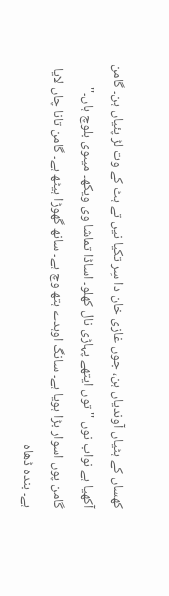کھساں کے ہٹیاں آوندیاں ہن، جوں غازی خان دا سِر تکیا نیں تے ہٹ کے وت لڑ پئیاں ہن۔ گامن آکھیا ہے نواب نوں ''توں ایتھے پہاڑی نال کھلو۔ اساڈا تماشا وی ویکھ۔ میںوی بلوچ ہاں۔'' گامن پوں اسوار بڑا ہویا ہے۔ سانگ اوہدے ہتھ وچ ہے۔ سانھ گھوڑا ہیٹھ ہے۔ گامن تانا چاں لایا ہے۔ بندہ ڈھاہ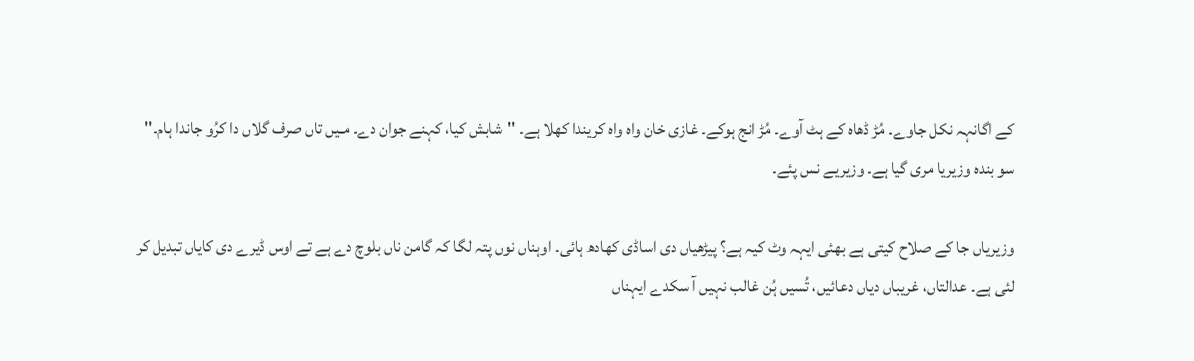کے اگانہہ نکل جاوے۔ مُڑ ڈھاہ کے ہٹ آوے۔ مُڑ انج ہوکے۔ غازی خان واہ واہ کریندا کھلا ہے۔ ''شابش کیا، کہنے جوان دے۔ مـیں تاں صرف گلاں دا کرُو جاندا ہام۔'' سو بندہ وزیریا مری گیا ہے۔ وزیریے نس پئے۔

وزیریاں جا کے صلاح کیتی ہے بھئی ایہہ وٹ کیہ ہے؟ پیڑھیاں دی اساڈی کھادھ ہائی۔ اوہناں نوں پتہ لگا کہ گامن ناں بلوچ دے ہے تے اوس ڈیرے دی کایاں تبدیل کر لئی ہے۔ عدالتاں، غریباں دیاں دعائیں، تُسیں ہُن غالب نہیں آ سکدے ایہناں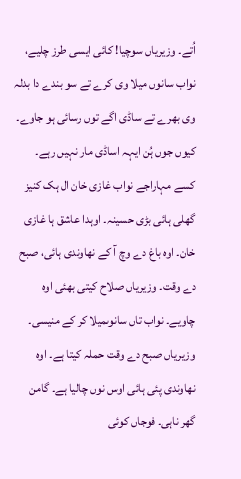اُتے۔ وزیریاں سوچیا! کائی ایسی طرز چلیے، نواب سانوں میلا وی کرے تے سو بندے دا بدلہ وی بھرے تے ساڈی اگے توں رسائی ہو جاوے۔ کیوں جوں ہُن ایہہ اساڈی مار نہیں رہے۔ کسے مہاراجے نواب غازی خان ال ہک کنیز گھلی ہائی بڑی حسینہ۔ اوہدا عاشق ہا غازی خان۔ اوہ باغ دے وچ آ کے نھاوندی ہائی، صبح دے وقت۔ وزیریاں صلاح کیتی بھئی اوہ چاویے۔ نواب تاں سانوںمیلا کر کے منیسی۔ وزیریاں صبح دے وقت حملہ کیتا ہے۔ اوہ نھاوندی پئی ہائی اوس نوں چالیا ہے۔ گامن گھر ناہی۔ فوجاں کوئی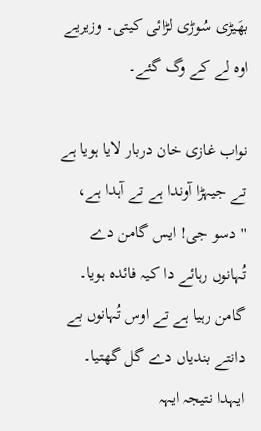بھَیڑی سُوڑی لڑائی کیتی۔ وزیریے اوہ لے کے وگ گئے۔

نواب غازی خان دربار لایا ہویا ہے تے جیہڑا آوندا ہے تے آہدا ہے، ''دسو جی! ایس گامن دے تُہانوں رہائے دا کیہ فائدہ ہویا۔ گامن رہیا ہے تے اوس تُہانوں بے دانتے بندیاں دے گل گھتیا۔ ایہدا نتیجہ ایہہ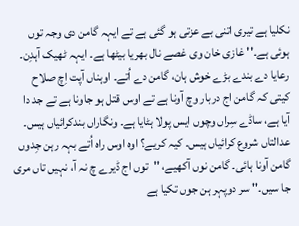نکلیا ہے تیری اتنی بے عزتی ہو گئی ہے تے ایہہ گامن دی وجہ توں ہوئی ہے۔'' غازی خان وی غصے نال بھریا بیٹھا ہے۔ ایہہ ٹھیک آہدِن۔ رعایا دے بندے بڑے خوش ہان، گامن دے اُتے۔ اوہناں آپت اِچ صلاح کیتی کہ گامن اج دربار وچ آونا ہے تے اوس قتل ہو جاونا ہے تے جد دا آیا ہے، ساڈے سِراں وچوں ایس پولا ہٹایا ہے۔ ونگاراں بندکرائیاں ہیس۔ عدالتاں شروع کرائیاں ہیس۔ کیہ کریے؟ اوہ اوس راہ اُتے بہہ رہن جِدوں گامن آونا ہائی۔ گامن نوں آکھیے، ''توں اج ڈیرے چ نہ آ، نہیں تاں مری جا سیں۔'' سر دوپہر ہن جوں تکیا ہے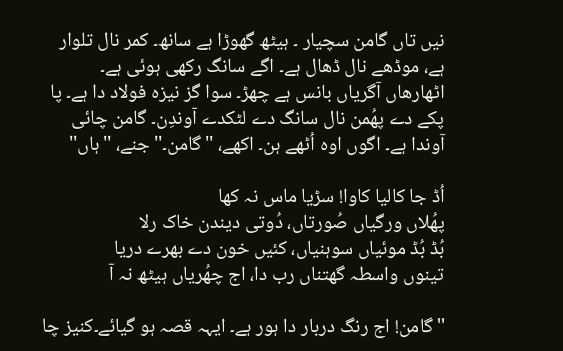نیں تاں گامن سچیار ۔ ہیٹھ گھوڑا ہے سانھ۔ کمر نال تلوار ہے، موڈھے نال ڈھال ہے۔ اگے سانگ رکھی ہوئی ہے۔ اٹھارھاں آگریاں بانس ہے چھڑ۔ سوا گز نیزہ فولاد دا ہے۔ پا پکے دے پھُمن نال سانگ دے لٹکدے آوندِن۔ گامن چائی آوندا ہے۔ اگوں اوہ اُٹھے ہن۔ اکھے، ''گامن۔'' جنے، ''ہاں''

اُڈ جا کالیا کاوا! سڑیا ماس نہ کھا
پھُلاں ورگیاں صُورتاں، دُوتی دیندن خاک رلا
بُڈ بُڈ موئیاں سوہنیاں، کئیں خون دے بھرے دریا
تینوں واسطہ گھتناں رب دا، اج چھُریاں ہیٹھ نہ آ

''گامن! اج رنگ دربار دا ہور ہے۔ ایہہ قصہ ہو گیائے۔کنیز چا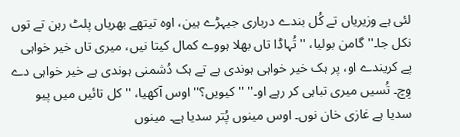لئی ہے وزیریاں تے کُل بندے درباری جیہڑے ہین، اوہ تیتھے بھریاں پلٹ رہن تے توں نکل جا۔'' گامن بولیا، ''تُہاڈا تاں بھلا ہووے کمال کیتا نیں، میری تاں خیر خواہی پے کریندے او، پر ہک خیر خواہی ہوندی ہے تے ہک دُشمنی ہوندی ہے خیر خواہی دے وِچ۔ تُسیں میری تباہی کر رہے او۔'' ''کیویں؟'' اوس آکھیا، ''کل تائیں میں پیو سدیا ہے غازی خان نوں۔ اوس مینوں پُتر سدیا ہے۔ مینوں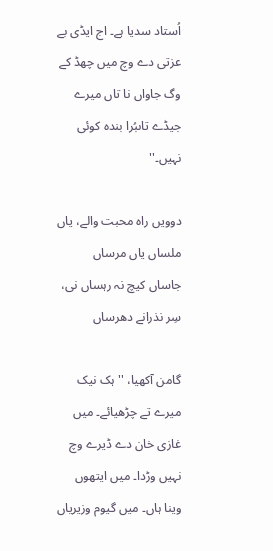اُستاد سدیا ہے۔ اج ایڈی بے عزتی دے وچ میں چھڈ کے وگ جاواں نا تاں میرے جیڈے تاںبُرا بندہ کوئی نہیں۔''

دوویں راہ محبت والے، یاں ملساں یاں مرساں
جاساں کیچ نہ رہساں نی، سِر نذرانے دھرساں

گامن آکھیا، ''ہک نیک میرے تے چڑھیائے۔ میں غازی خان دے ڈیرے وچ نہیں وڑدا۔ میں ایتھوں وینا ہاں۔ میں گیوم وزیریاں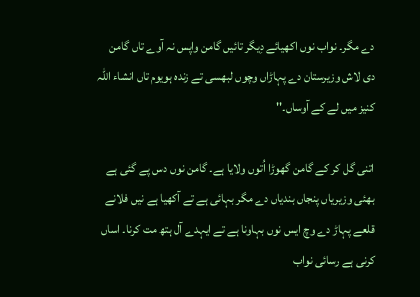دے مگر۔ نواب نوں اکھیائے دِیگر تائیں گامن واپس نہ آوے تاں گامن دی لاش وزیرستان دے پہاڑاں وچوں لبھسی تے زندہ ہویوم تاں انشاء اللہ کنیز میں لے کے آوساں۔''

اتنی گل کر کے گامن گھوڑا اُتوں ولایا ہے۔ گامن نوں دس پے گئی ہے بھئی وزیریاں پنجاں بندیاں دے مگر بہائی ہے تے آکھیا ہے نیں فلانے قلعے پہاڑ دے وچ ایس نوں بہاونا ہے تے ایہدے آل ہتھ مت کرنا۔ اساں کرنی ہے رسائی نواب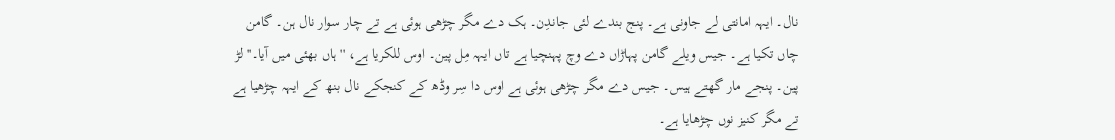نال۔ ایہہ امانتی لے جاونی ہے۔ پنج بندے لئی جاندِن۔ ہک دے مگر چڑھی ہوئی ہے تے چار سوار نال ہن۔ گامن چاں تکیا ہے۔ جیس ویلے گامن پہاڑاں دے وچ پہنچیا ہے تاں ایہہ مِل پین۔ اوس للکریا ہے، '' ہاں بھئی میں آیا۔'' لڑ پین۔ پنجے مار گھتے ہیس۔ جیس دے مگر چڑھی ہوئی ہے اوس دا سِر وڈھ کے کنجکے نال بنھ کے ایہہ چڑھیا ہے تے مگر کنیز نوں چڑھایا ہے۔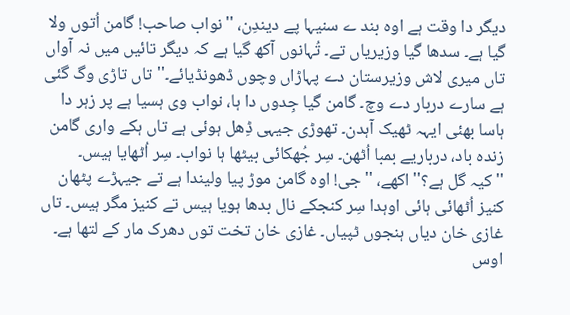دیگر دا وقت ہے اوہ بند ے سنیہا پے دیندِن، ''نواب صاحب! گامن اُتوں ولا گیا ہے۔ سدھا گیا وزیریاں تے۔ تُہانوں آکھ گیا ہے کہ دیگر تائیں میں نہ آواں تاں میری لاش وزیرستان دے پہاڑاں وچوں ڈھونڈیائے۔'' تاں تاڑی وگ گئی ہے سارے دربار دے وچ۔ گامن گیا جِدوں دا ہا، نواب وی ہسیا ہے پر زہر دا ہاسا بھئی ایہہ ٹھیک آہدن۔ تھوڑی جیہی ڈِھل ہوئی ہے تاں ہکے واری گامن زندہ باد، درباریے بمبا اُٹھن۔ سِر جُھکائی بیٹھا ہا نواب۔ سِر اُٹھایا ہیس۔ ''کیہ گل ہے؟'' اکھے، ''جی! اوہ گامن موڑ پیا ولیندا ہے تے جیہڑے پٹھان کنیز اُٹھائی ہائی اوہدا سِر کنجکے نال بدھا ہویا ہیس تے کنیز مگر ہیس۔ تاں غازی خان دیاں ہنجوں ٹپیاں۔ غازی خان تخت توں دھرک مار کے لتھا ہے۔ اوس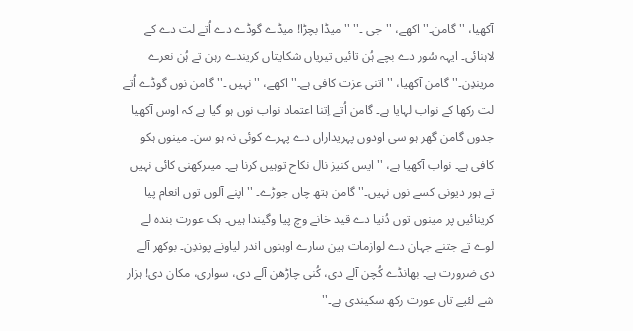آکھیا، ''گامن۔'' اکھے، ''جی ۔'' ''میڈا بچڑا! میڈے گوڈے دے اُتے لت دے کے لاہنائی۔ ایہہ سُور دے بچے ہُن تائیں تیریاں شکایتاں کریندے رہن تے ہُن نعرے مریندِن۔'' گامن آکھیا، ''اتنی عزت کافی ہے۔'' اکھے، ''نہیں ۔'' گامن نوں گوڈے اُتے لت رکھا کے نواب لہایا ہے۔ گامن اُتے اِتنا اعتماد نواب نوں ہو گیا ہے کہ اوس آکھیا جدوں گامن گھر ہو سی اودوں پہریداراں دے پہرے کوئی نہ ہو سن۔ مینوں ہکو کافی ہے۔ نواب آکھیا ہے، ''ایس کنیز نال نکاح توہیں کرنا ہے۔ میںرکھنی کائی نہیں تے ہور دیونی کسے نوں نہیں۔'' گامن ہتھ چاں جوڑے۔ '' اپنے آلوں توں انعام پیا کرینائیں پر مینوں توں دُنیا دے قید خانے وچ پیا وگیندا ہیں۔ ہک عورت بندہ لے لوے تے جتنے جہان دے لوازمات ہین سارے اوہنوں اندر لیاونے پوندِن۔ بوکھر آلے دی ضرورت ہے۔ بھانڈے کُچن آلے دی، کُنی چاڑھن آلے دی، سواری، مکان دی! ہزار شے لئیے تاں عورت رکھ سکیندی ہے۔''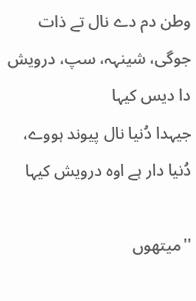وطن دم دے نال تے ذات جوگی، شینہہ، سپ، درویش دا دیس کیہا
جیہدا دُنیا نال پیوند ہووے، دُنیا دار ہے اوہ درویش کیہا

''میتھوں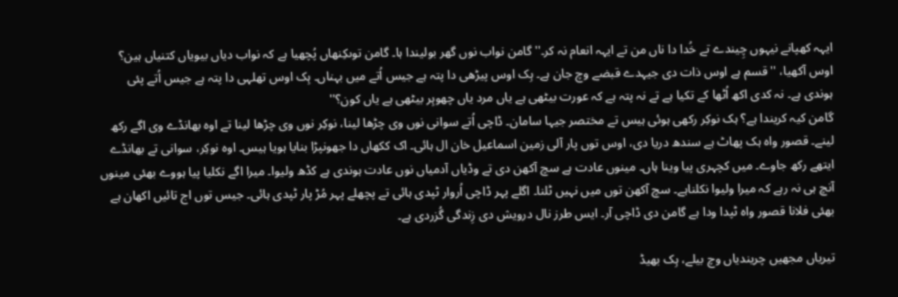ایہہ کھپانے نیہوں چِیندے تے خُدا دا ناں من تے ایہہ انعام نہ کر۔''گامن نواب نوں گھر بولیندا ہا۔ گامن توںکِنھاں پُچھیا ہے کہ نواب دیاں بیویاں کتنیاں ہین؟ اوس آکھیا، ''قسم ہے اوس ذات دی جیہدے قبضے وچ جان ہے۔ ہِک اوس پیڑھی دا پتہ ہے جیس اُتے میں بہناں۔ ہِک اوس تھلہی دا پتہ ہے جیس اُتے پئی ہوندی ہے۔ نہ کدی اکھ اُٹھا کے تکیا ہے تے نہ پتہ ہے کہ عورت بیٹھی ہے یاں مرد یاں چھوہِر بیٹھی ہے یاں کون؟''
گامن کیہ کریندا ہے؟ ہک نوکِر رکھی ہوئی ہیس تے مختصر جیہا سامان۔ ڈاچی اُتے سوانی نوں وی چڑھا لینا، نوکِر نوں وی چڑھا لینا تے اوہ بھانڈے وی اگے رکھ لینے۔ قصور واہ ہک پھاٹ ہے سندھ دریا دی، اوس توں پار آلی زمین اسماعیل خان ال ہائی۔ اک ککھاں دا جھونپڑا بنایا ہویا ہیس۔ اوہ نوکِر، سوانی تے بھانڈے ایتھے رکھ جاوے۔ میں کچہری پیا وینا ہاں۔ مینوں عادت ہے سچ آکھن دی تے وڈیاں آدمیاں نوں عادت ہوندی ہے کڈھ ولیوا۔ میرا اگے نکلیا پیا ہووے بھئی مینوں آنچ ہی نہ رہے کہ میرا ولیوا نکلناہے۔ سچ آکھن توں میں نہیں ٹلنا۔ اگلے پہر ڈاچی اُروار ٹپدی ہائی تے پچھلے پہر مُڑ پار ٹپدی ہائی۔ جیس توں اج تائیں اکھان ہے بھئی فلانا قصور واہ ٹپدا ودا ہے گامن دی ڈاچی آر۔ ایس طرز نال درویش دی زِندگی گُزردی ہے۔

تیریاں مجھیں چریندیاں وچ بیلے، ہِک بھیڈ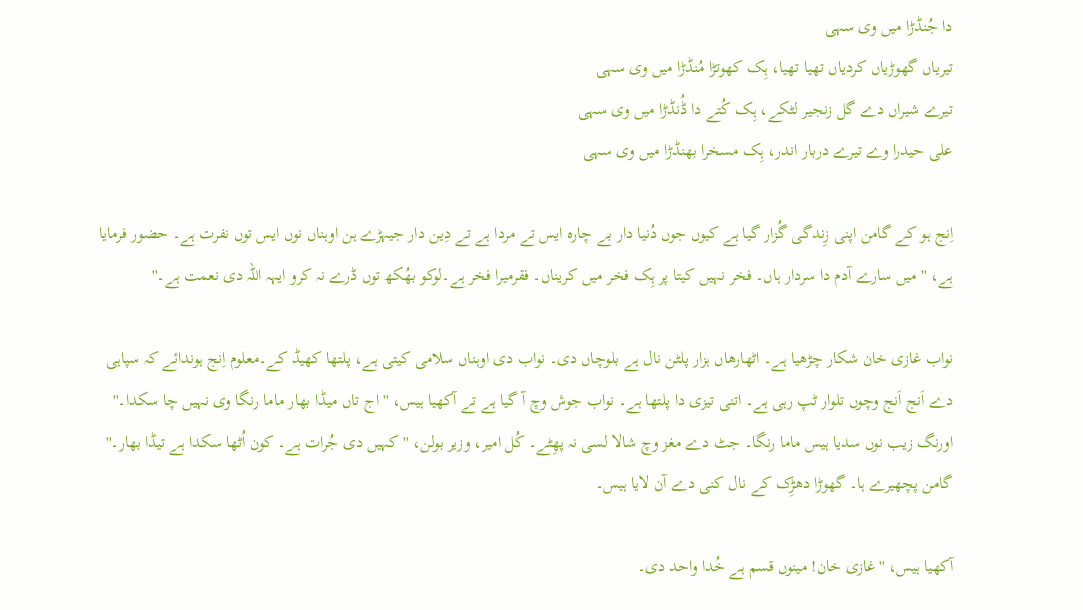دا جُنڈڑا میں وی سہی
تیریاں گھوڑیاں کردیاں تھیا تھیا، ہِک کھوتڑا مُنڈڑا میں وی سہی
تیرے شیراں دے گل زنجیر لٹکے، ہِک کُتے دا ڈُنڈڑا میں وی سہی
علی حیدرا وے تیرے دربار اندر، ہِک مسخرا بھنڈڑا میں وی سہی

اِنج ہو کے گامن اپنی زِندگی گُزار گیا ہے کیوں جوں دُنیا دار بے چارہ ایس تے مردا ہے تے دِین دار جیہڑے ہن اوہناں نوں ایس توں نفرت ہے۔ حضور فرمایا ہے، ''میں سارے آدم دا سردار ہاں۔ فخر نہیں کیتا پر ہِک فخر میں کریناں۔ فقرمیرا فخر ہے۔لوکو بھُکھ توں ڈرے نہ کرو ایہہ اللہ دی نعمت ہے۔''

نواب غازی خان شکار چڑھیا ہے۔ اٹھارھاں ہزار پلٹن نال ہے بلوچاں دی۔ نواب دی اوہناں سلامی کیتی ہے، پلتھا کھیڈ کے۔معلوم اِنج ہوندائے کہ سپاہی دے اَنج اَنج وچوں تلوار ٹپ رہی ہے۔ اتنی تیزی دا پلتھا ہے۔ نواب جوش وچ آ گیا ہے تے آکھیا ہیس، ''اج تاں میڈا بھار ماما رنگا وی نہیں چا سکدا۔'' اورنگ زیب نوں سدیا ہیس ماما رنگا۔ جٹ دے مغز وچ شالا لسی نہ پھِٹے۔ کُل امیر، وزیر بولن، ''کہیں دی جُرات ہے۔ کون اُٹھا سکدا ہے تیڈا بھار۔'' گامن پچھیرے ہا۔ گھوڑا دھڑِک کے نال کنی دے آن لایا ہیس۔

آکھیا ہیس، ''غازی خان! مینوں قسم ہے خُدا واحد دی۔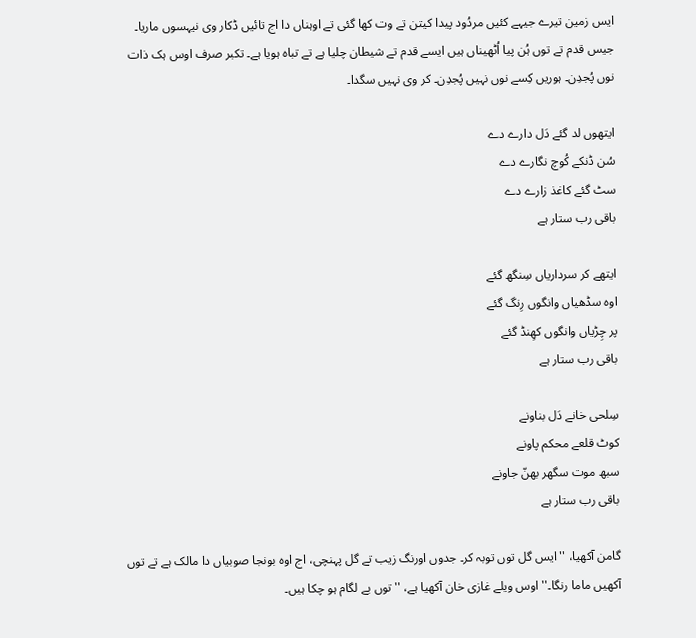ایس زمین تیرے جیہے کئیں مردُود پیدا کیتن تے وت کھا گئی تے اوہناں دا اج تائیں ڈکار وی نیہسوں ماریا۔ جیس قدم تے توں ہُن پیا اُٹھیناں ہیں ایسے قدم تے شیطان چلیا ہے تے تباہ ہویا ہے۔ تکبر صرف اوس ہک ذات نوں پُجدِن۔ ہوریں کِسے نوں نہیں پُجدِن۔ کر وی نہیں سگدا۔

ایتھوں لد گئے دَل دارے دے
سُن ڈنکے کُوچ نگارے دے
سٹ گئے کاغذ زارے دے
باقی رب ستار ہے

ایتھے کر سرداریاں سِنگھ گئے
اوہ سڈھیاں وانگوں رِنگ گئے
پر چِڑیاں وانگوں کھِنڈ گئے
باقی رب ستار ہے

سِلحی خانے دَل بناونے
کوٹ قلعے محکم پاونے
سبھ موت سگھر بھنّ جاونے
باقی رب ستار ہے

گامن آکھیا، ''ایس گل توں توبہ کر۔ جدوں اورنگ زیب تے گل پہنچی، اج اوہ بونجا صوبیاں دا مالک ہے تے توں آکھیں ماما رنگا۔'' اوس ویلے غازی خان آکھیا ہے، ''توں بے لگام ہو چکا ہیں۔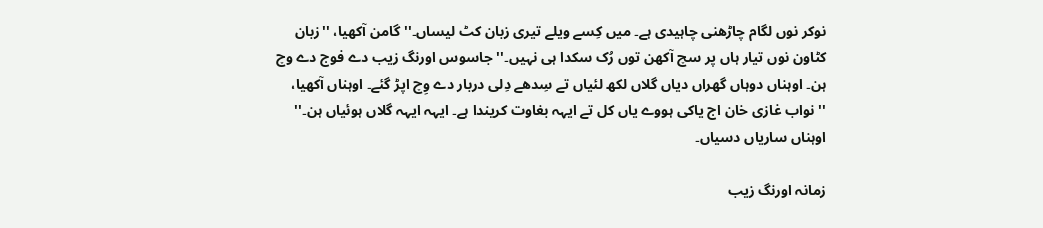نوکر نوں لگام چاڑھنی چاہیدی ہے۔ میں کِسے ویلے تیری زبان کٹ لیساں۔'' گامن آکھیا، ''زبان کٹاون نوں تیار ہاں پر سچ آکھن توں رُک سکدا ہی نہیں۔'' جاسوس اورنگ زیب دے فوج دے وچ ہن۔ اوہناں دوہاں گھراں دیاں گلاں لکھ لئیاں تے سِدھے دِلی دربار دے وِچ اپڑ گئے۔ اوہناں آکھیا، ''نواب غازی خان اج یاکی ہووے یاں کل تے ایہہ بغاوت کریندا ہے۔ ایہہ ایہہ گلاں ہوئیاں ہن۔'' اوہناں ساریاں دسیاں۔

زمانہ اورنگ زیب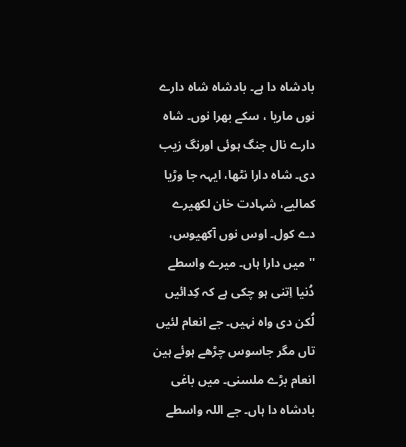بادشاہ دا ہے۔ بادشاہ شاہ دارے نوں ماریا ، سکے بھرا نوں۔ شاہ دارے نال جنگ ہوئی اورنگ زیب دی۔ شاہ دارا نٹھا، ایہہ جا وڑیا کمالیے، شہادت خان لکھیرے دے کول۔ اوس نوں آکھیوس، ''میں دارا ہاں۔ میرے واسطے دُنیا اِتنی ہو چکی ہے کہ کِدائیں لُکن دی واہ نہیں۔ جے انعام لئیں تاں مگر جاسوس چڑھے ہوئے ہین انعام بڑے ملسنی۔ میں باغی بادشاہ دا ہاں۔ جے اللہ واسطے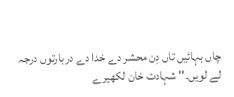چاں بہائیں تاں دِن محشر دے خدا دے دربارتوں درجہ لے لویں۔'' شہادت خان لکھیرے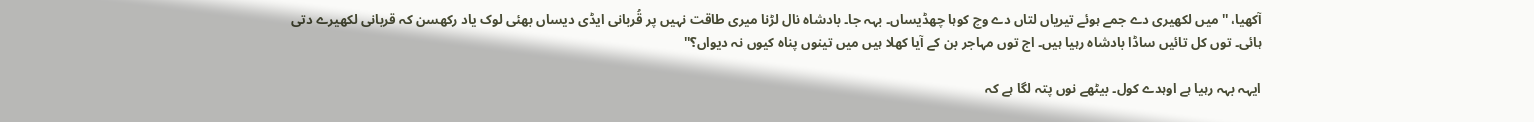آکھیا، ''میں لکھیری دے جمے ہوئے تیریاں لتاں دے وچ کوہا چھڈیساں۔ بہہ جا۔ بادشاہ نال لڑنا میری طاقت نہیں پر قُربانی ایڈی دیساں بھئی لوک یاد رکھسن کہ قربانی لکھیرے دتی ہائی۔ توں کل تائیں ساڈا بادشاہ رہیا ہیں۔ اج توں مہاجر بن کے آیا کھلا ہیں میں تینوں پناہ کیوں نہ دیواں؟''

ایہہ بہہ رہیا ہے اوہدے کول۔ بیٹھے نوں پتہ لگا ہے کہ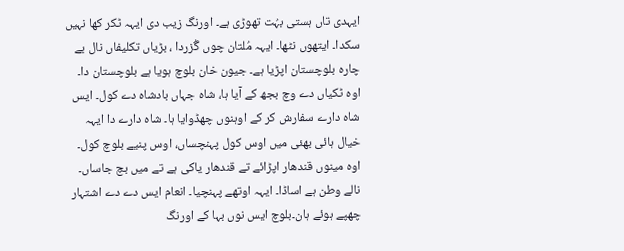ایہدی تاں ہستی بہُت تھوڑی ہے۔ اورنگ زیب دی ایہہ ٹکر کھا نہیں سکدا۔ ایتھوں نٹھا۔ ایہہ مُلتان چوں گُزردا ، بڑیاں تکلیفاں نال بے چارہ بلوچستان اپڑیا ہے۔ جیون خان بلوچ ہویا ہے بلوچستان دا۔ اوہ ٹکیاں دے وچ بجھ کے آیا ہا، شاہ جہاں بادشاہ دے کول۔ ایس شاہ دارے سفارش کر کے اوہنوں چھڈوایا ہا۔ شاہ دارے دا ایہہ خیال ہائی بھئی میں اوس کول پہنچساں، اوس پنیے بلوچ کول۔ اوہ مینوں قندھار اپڑائے تے قندھار یاکی ہے تے میں بچ جاساں۔ نالے وطن ہے اساڈا۔ ایہہ اوتھے پہنچیا۔ انعام ایس دے دے اشتہار چھپے ہوئے ہان۔بلوچ ایس نوں بہا کے اورنگ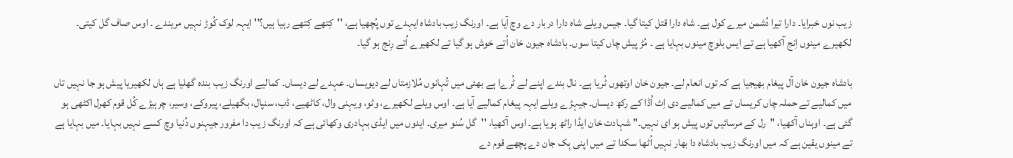زیب نوں خبرایا۔ دارا تیرا دُشمن میرے کول ہے۔ شاہ دارا قتل کیتا گیا۔ جیس ویلے شاہ دارا دربار دے وچ آیا ہے۔ اورنگ زیب بادشاہ ایہدے توں پُچھیا ہے، ''کِتھے کِتھے رہیا ہیں؟'' ایہہ لوک کُوڑ نہیں مریندے ۔ اوس صاف گل کیتی۔ لکھیرے مینوں اِنج آکھیا ہے تے ایس بلوچ مینوں بہایا ہے ۔ مُڑ پیش چاں کیتا سوں۔ بادشاہ جیون خان اُتے خوش ہو گیا تے لکھیرے اُتے رِنج ہو گیا۔

بادشاہ جیون خان آل پیغام بھیجیا ہے کہ توں انعام لے۔ جیون خان اوتھوں ٹُریا ہے۔ نال بندے اپنے لے ٹُرےا ہے بھئی میں تُہانوں مُلازمتاں لے دیویساں۔ عہدے لے دیساں۔ کمالیے اورنگ زیب بندہ گھلیا ہے ہاں لکھیریا پیش ہو جا نہیں تاں میں کمالیے تے حملہ چاں کریساں تے میں کمالیے دی اِٹ اُڈا کے رکھ دیساں۔ جیہڑے ویلے ایہہ پیغام کمالیے آیا ہے۔ اوس ویلے لکھیرے، وٹو، ویہنی وال، کاٹھیے، ڈب، سنپال، بگھیلے، پیروکے، وسیر، چرہیڑے کُل قوم کھرل اکٹھی ہو گئی ہے۔ اوہناں آکھیا، ''رل کے مرسائیں توں پیش ہو ای نہیں۔'' شہادت خان ایڈا راٹھ ہویا ہے۔ اوس آکھیا، ''گل سُنو میری۔ ایدوں میں ایڈی بہادری وکھائی ہے کہ اورنگ زیب دا مفرور جیہنوں دُنیا وچ کسے نہیں بہایا۔ میں بہایا ہے تے مینوں یقین ہے کہ میں اورنگ زیب بادشاہ دا بھار نہیں اُٹھا سکدا تے میں اپنی ہِک جان دے پچھے قوم دے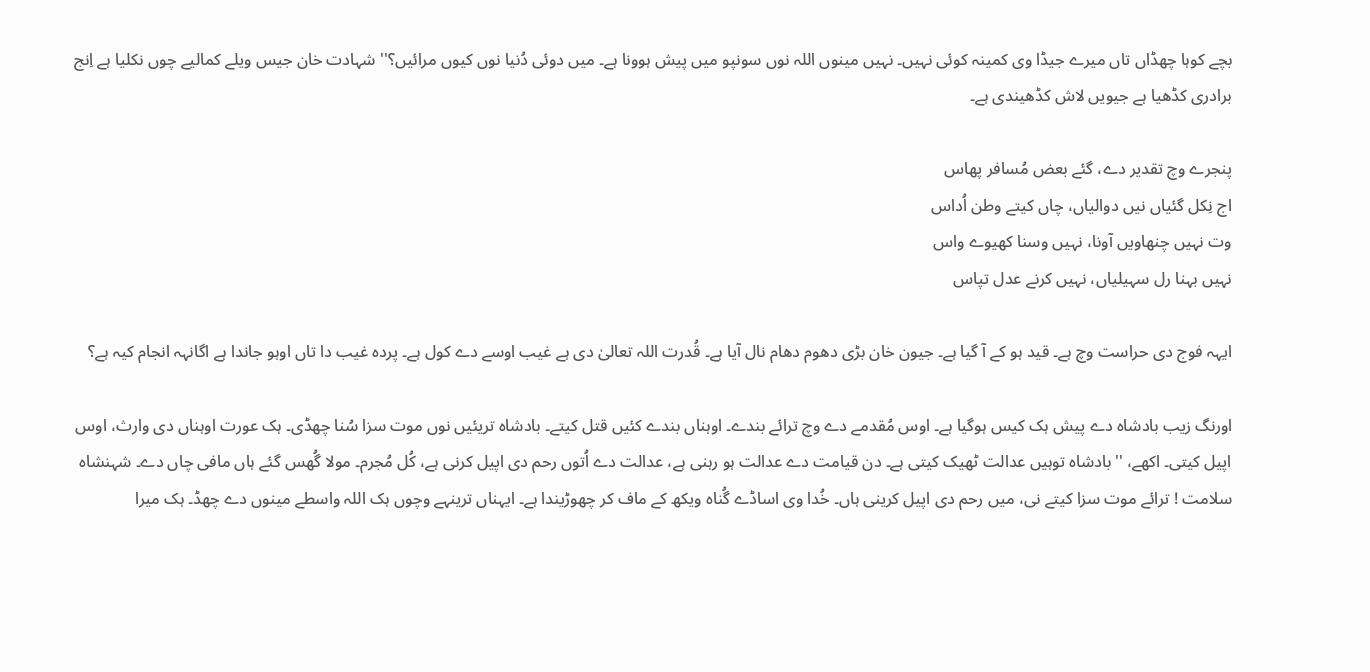بچے کوہا چھڈاں تاں میرے جیڈا وی کمینہ کوئی نہیں۔ نہیں مینوں اللہ نوں سونپو میں پیش ہوونا ہے۔ میں دوئی دُنیا نوں کیوں مرائیں؟'' شہادت خان جیس ویلے کمالیے چوں نکلیا ہے اِنج برادری کڈھیا ہے جیویں لاش کڈھیندی ہے۔

پنجرے وچ تقدیر دے، گئے بعض مُسافر پھاس
اج نِکل گئیاں نیں دوالیاں، چاں کیتے وطن اُداس
وت نہیں چنھاویں آونا، نہیں وسنا کھیوے واس
نہیں بہنا رل سہیلیاں، نہیں کرنے عدل تپاس

ایہہ فوج دی حراست وچ ہے۔ قید ہو کے آ گیا ہے۔ جیون خان بڑی دھوم دھام نال آیا ہے۔ قُدرت اللہ تعالیٰ دی ہے غیب اوسے دے کول ہے۔ پردہ غیب دا تاں اوہو جاندا ہے اگانہہ انجام کیہ ہے؟

اورنگ زیب بادشاہ دے پیش ہک کیس ہوگیا ہے۔ اوس مُقدمے دے وچ ترائے بندے۔ اوہناں بندے کئیں قتل کیتے۔ بادشاہ تریئیں نوں موت سزا سُنا چھڈی۔ ہک عورت اوہناں دی وارث، اوس اپیل کیتی۔ اکھے، ''بادشاہ توہیں عدالت ٹھیک کیتی ہے۔ دن قیامت دے عدالت ہو رہنی ہے، عدالت دے اُتوں رحم دی اپیل کرنی ہے، کُل مُجرم۔ مولا گُھس گئے ہاں مافی چاں دے۔ شہنشاہ سلامت ! ترائے موت سزا کیتے نی، میں رحم دی اپیل کرینی ہاں۔ خُدا وی اساڈے گُناہ ویکھ کے ماف کر چھوڑیندا ہے۔ ایہناں ترینہے وچوں ہک اللہ واسطے مینوں دے چھڈ۔ ہک میرا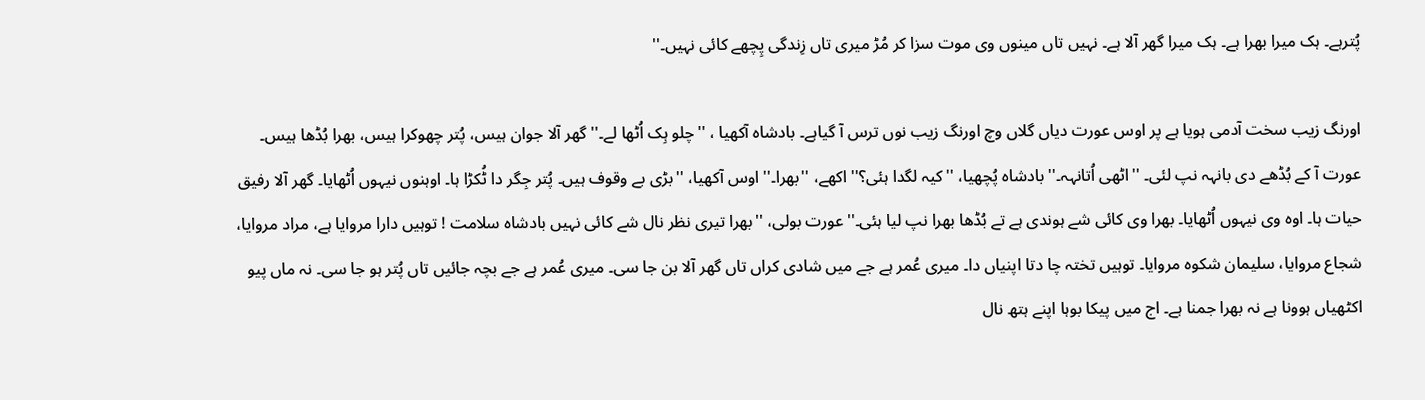پُترہے۔ ہک میرا بھرا ہے۔ ہک میرا گھر آلا ہے۔ نہیں تاں مینوں وی موت سزا کر مُڑ میری تاں زِندگی پِچھے کائی نہیں۔''

اورنگ زیب سخت آدمی ہویا ہے پر اوس عورت دیاں گلاں وچ اورنگ زیب نوں ترس آ گیاہے۔ بادشاہ آکھیا ، ''چلو ہِک اُٹھا لے۔'' گھر آلا جوان ہیس، پُتر چھوکرا ہیس، بھرا بُڈھا ہیس۔ عورت آ کے بُڈھے دی بانہہ نپ لئی۔ ''اٹھی اُتانہہ۔'' بادشاہ پُچھیا، ''کیہ لگدا ہئی؟'' اکھے، ''بھرا۔'' اوس آکھیا، ''بڑی بے وقوف ہیں۔ پُتر جِگر دا ٹُکڑا ہا۔ اوہنوں نیہوں اُٹھایا۔ گھر آلا رفیق حیات ہا۔ اوہ وی نیہوں اُٹھایا۔ بھرا وی کائی شے ہوندی ہے تے بُڈھا بھرا نپ لیا ہئی۔''عورت بولی، ''بھرا تیری نظر نال شے کائی نہیں بادشاہ سلامت ! توہیں دارا مروایا ہے، مراد مروایا، شجاع مروایا، سلیمان شکوہ مروایا۔ توہیں تختہ چا دتا اپنیاں دا۔ میری عُمر ہے جے میں شادی کراں تاں گھر آلا بن جا سی۔ میری عُمر ہے جے بچہ جائیں تاں پُتر ہو جا سی۔ نہ ماں پیو اکٹھیاں ہوونا ہے نہ بھرا جمنا ہے۔ اج میں پیکا بوہا اپنے ہتھ نال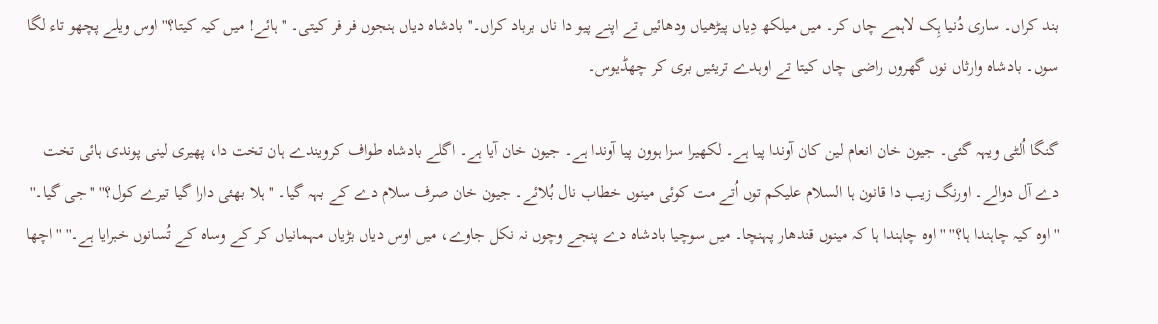بند کراں۔ ساری دُنیا ہِک لاہمے چاں کر۔ میں میلکھ دِیاں پیڑھیاں ودھائیں تے اپنے پیو دا ناں برباد کراں۔'' بادشاہ دیاں ہنجوں فر فر کیتی۔ ''ہائے! میں کیہ کیتا؟'' اوس ویلے پچھو تاء لگا سوں۔ بادشاہ وارثاں نوں گھروں راضی چاں کیتا تے اوہدے تریئیں بری کر چھڈیوس۔

گنگا اُلٹی ویہہ گئی۔ جیون خان انعام لین کان آوندا پیا ہے۔ لکھیرا سزا ہوون پیا آوندا ہے۔ جیون خان آیا ہے۔ اگلے بادشاہ طواف کرویندے ہان تخت دا، پھیری لینی پوندی ہائی تخت دے آل دوالے۔ اورنگ زیب دا قانون ہا السلام علیکم توں اُتے مت کوئی مینوں خطاب نال بُلائے۔ جیون خان صرف سلام دے کے بہہ گیا۔ ''ہلا بھئی دارا گیا تیرے کول؟'' ''جی گیا۔'' ''اوہ کیہ چاہندا ہا؟'' ''اوہ چاہندا ہا کہ مینوں قندھار پہنچا۔ میں سوچیا بادشاہ دے پنجے وچوں نہ نکل جاوے، میں اوس دیاں بڑیاں مہمانیاں کر کے وساہ کے تُسانوں خبرایا ہے۔'' ''اچھا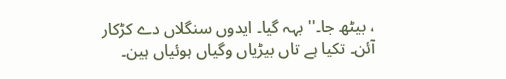، بیٹھ جا۔'' بہہ گیا۔ ایدوں سنگلاں دے کڑکار آئن۔ تکیا ہے تاں بیڑیاں وگیاں ہوئیاں ہین۔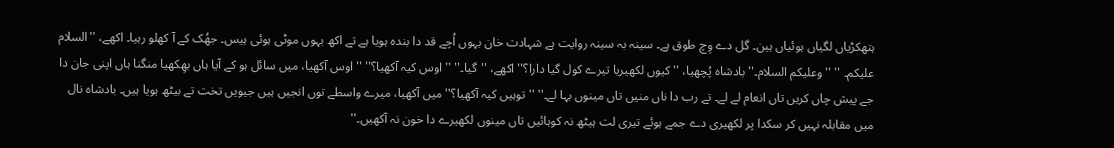ہتھکڑیاں لگیاں ہوئیاں ہین۔ گل دے وِچ طوق ہے۔ سینہ بہ سینہ روایت ہے شہادت خان بہوں اُچے قد دا بندہ ہویا ہے تے اکھ بہوں موٹی ہوئی ہیس۔ جھُک کے آ کھلو رہیا۔ اکھے، ''السلام علیکم۔ '' ''وعلیکم السلام۔'' بادشاہ پُچھیا، ''کیوں لکھیریا تیرے کول گیا دارا؟'' اکھے، ''گیا۔'' ''اوس کیہ آکھیا؟'' ''اوس آکھیا، میں سائل ہو کے آیا ہاں بھِکھیا منگنا ہاں اپنی جان دا جے پیش چاں کریں تاں انعام لے لے۔ تے رب دا ناں منیں تاں مینوں بہا لے۔'' ''توہیں کیہ آکھیا؟'' میں آکھیا، میرے واسطے توں انجیں ہیں جیویں تخت تے بیٹھ ہویا ہیں۔ بادشاہ نال میں مقابلہ نہیں کر سکدا پر لکھیری دے جمے ہوئے تیری لت ہیٹھ نہ کوہائیں تاں مینوں لکھیرے دا خون نہ آکھیں۔''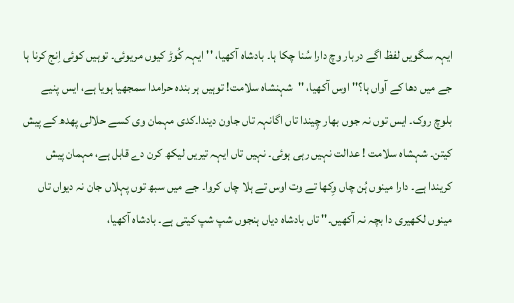ایہہ سگویں لفظ اگے دربار وچ دارا سُنا چکا ہا۔ بادشاہ آکھیا، ''ایہہ کُوڑ کیوں مریوئی۔ توہیں کوئی اِنج کرنا ہا جے میں دھا کے آواں ہا؟'' اوس آکھیا، ''شہنشاہ سلامت! توہیں ہر بندہ حرامدا سمجھیا ہویا ہے، ایس پنیے بلوچ روک۔ ایس توں نہ جوں بھار چِیندا تاں اگانہہ تاں جاون دیندا۔کدی مہمان وی کسے حلالی پھدھ کے پیش کیتن۔ شہشاہ سلامت ! عدالت نہیں رہی ہوئی۔ نہیں تاں ایہہ تیریں لیکھ کرن دے قابل ہے، مہمان پیش کریندا ہے۔ دارا مینوں ہُن چاں وِکھا تے وت اوس تے ہلا چاں کروا۔ جے میں سبھ توں پہلاں جان نہ دیواں تاں مینوں لکھیری دا بچہ نہ آکھیں۔'' تاں بادشاہ دیاں ہنجوں شپ شپ کیتی ہے۔ بادشاہ آکھیا،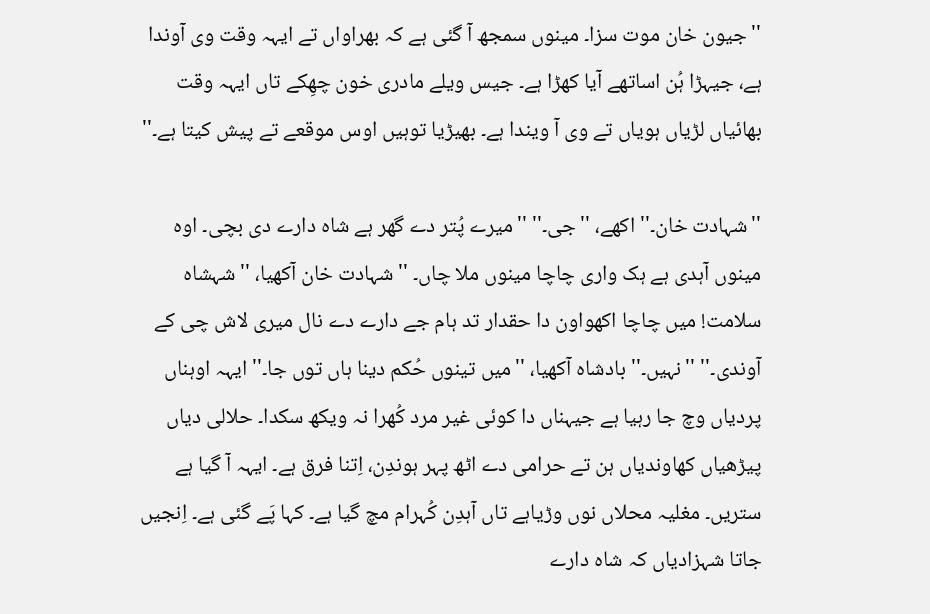''جیون خان موت سزا۔ مینوں سمجھ آ گئی ہے کہ بھراواں تے ایہہ وقت وی آوندا ہے، جیہڑا ہُن اساتھے آیا کھڑا ہے۔ جیس ویلے مادری خون چھِکے تاں ایہہ وقت بھائیاں لڑیاں ہویاں تے وی آ ویندا ہے۔ بھیڑیا توہیں اوس موقعے تے پیش کیتا ہے۔''

''شہادت خان۔'' اکھے، ''جی۔'' ''میرے پُتر دے گھر ہے شاہ دارے دی بچی۔ اوہ مینوں آہدی ہے ہک واری چاچا مینوں ملا چاں۔ '' شہادت خان آکھیا، ''شہشاہ سلامت! میں چاچا اکھواون دا حقدار تد ہام جے دارے دے نال میری لاش چی کے آوندی۔'' ''نہیں۔'' بادشاہ آکھیا، ''میں تینوں حُکم دینا ہاں توں جا۔'' ایہہ اوہناں پردیاں وچ جا رہیا ہے جیہناں دا کوئی غیر مرد کُھرا نہ ویکھ سکدا۔ حلالی دیاں پیڑھیاں کھاوندیاں ہن تے حرامی دے اٹھ پہر ہوندِن، اِتنا فرق ہے۔ ایہہ آ گیا ہے ستریں۔ مغلیہ محلاں نوں وڑیاہے تاں آہدِن کُہرام مچ گیا ہے۔ کہا پَے گئی ہے۔ اِنجیں جاتا شہزادیاں کہ شاہ دارے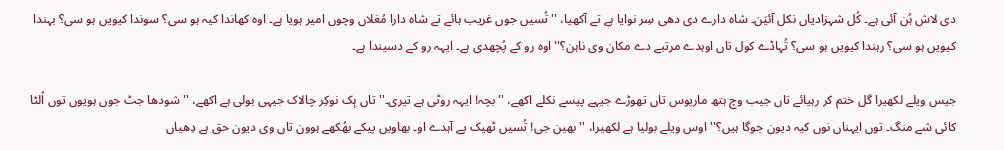دی لاش ہُن آئی ہے۔ کُل شہزادیاں نکل آئیَن۔ شاہ دارے دی دھی سِر نوایا ہے تے آکھیا، ''تُسیں جوں غریب ہائے تے شاہ دارا مُغلاں وچوں امیر ہویا ہے۔ اوہ کھاندا کیہ ہو سی؟ سوندا کیویں ہو سی؟ بہندا کیویں ہو سی؟ رہندا کیویں ہو سی؟ تُہاڈے کول تاں اوہدے مرتبے دے مکان وی ناہن؟'' اوہ رو کے پُچھدی ہے۔ ایہہ رو کے دسیندا ہے۔

جیس ویلے لکھیرا گل ختم کر رہیائے تاں جیب وچ ہتھ ماریوس تاں تھوڑے جیہے پیسے نکلے اکھے، ''بچہ! ایہہ روٹی ہے تیری۔'' تاں ہِک نوکِر چالاک جیہی بولی ہے اکھے، ''شودھا جٹ جوں ہویوں توں اُلٹا کائی شے منگ۔ توں ایہناں نوں کیہ دیون جوگا ہیں؟'' اوس ویلے بولیا ہے لکھیرا، ''بھین جی! تُسیں ٹھیک پے آہدے او۔ بھاویں پیکے بھُکھے ہوون تاں وی دیون حق ہے دِھیاں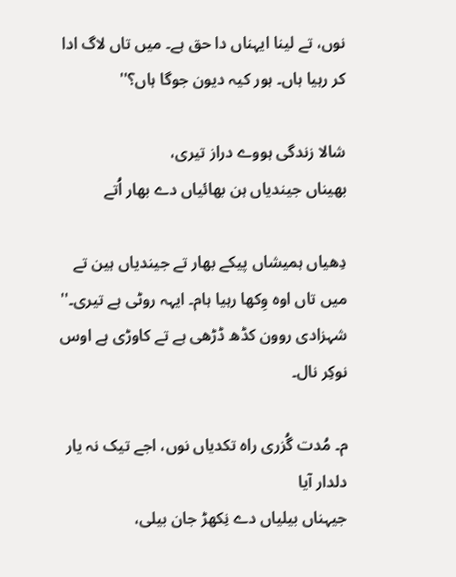نوں، تے لینا ایہناں دا حق ہے۔ میں تاں لاگ ادا کر رہیا ہاں۔ ہور کیہ دیون جوگا ہاں؟''

شالا زندگی ہووے دراز تیری،
بھیناں جیندیاں ہن بھائیاں دے بھار اُتے

دِھیاں ہمیشاں پیکے بھار تے جیندیاں ہین تے میں تاں اوہ وِکھا رہیا ہام۔ ایہہ روٹی ہے تیری۔'' شہزادی روون کڈھ ڈڑھی ہے تے کاوڑی ہے اوس نوکِر نال۔

م۔ مُدت گُزری راہ تکدیاں نوں، اجے تیک نہ یار دلدار آیا
جیہناں بیلیاں دے نِکھڑ جان بیلی،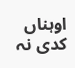اوہناں کدی نہ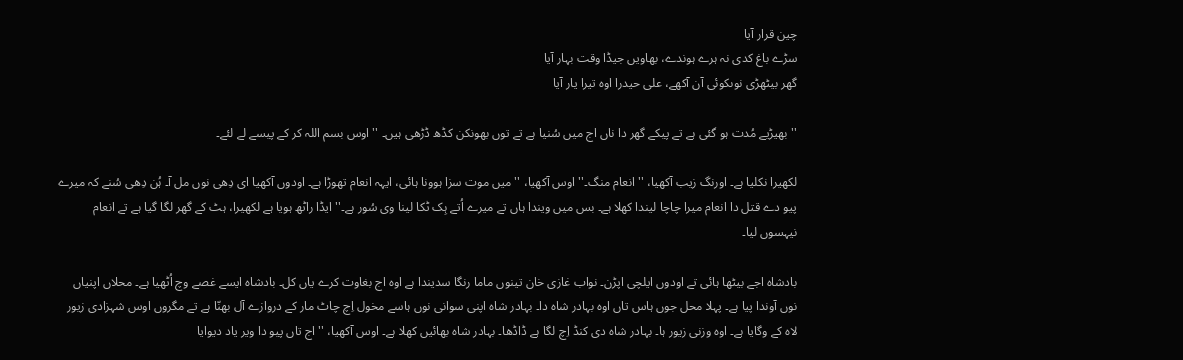چین قرار آیا
سڑے باغ کدی نہ ہرے ہوندے، بھاویں جیڈا وقت بہار آیا
گھر بیٹھڑی نوںکوئی آن آکھے، علی حیدرا اوہ تیرا یار آیا

''بھیڑیے مُدت ہو گئی ہے تے پیکے گھر دا ناں اج میں سُنیا ہے تے توں بھونکن کڈھ ڈڑھی ہیں۔ '' اوس بسم اللہ کر کے پیسے لے لئے۔

لکھیرا نکلیا ہے۔ اورنگ زیب آکھیا، ''انعام منگ۔'' اوس آکھیا، ''میں موت سزا ہوونا ہائی، ایہہ انعام تھوڑا ہے۔ اودوں آکھیا ای دِھی نوں مل آ۔ ہُن دِھی سُنے کہ میرے پیو دے قتل دا انعام میرا چاچا لیندا کھلا ہے۔ بس میں ویندا ہاں تے میرے اُتے ہِک ٹکا لینا وی سُور ہے۔'' ایڈا راٹھ ہویا ہے لکھیرا، ہٹ کے گھر لگا گیا ہے تے انعام نیہسوں لیا۔

بادشاہ اجے بیٹھا ہائی تے اودوں ایلچی اپڑن۔ نواب غازی خان تینوں ماما رنگا سدیندا ہے اوہ اج بغاوت کرے یاں کل۔ بادشاہ ایسے غصے وچ اُٹھیا ہے۔ محلاں اپنیاں نوں آوندا پیا ہے۔ پہلا محل جوں ہاس تاں اوہ بہادر شاہ دا۔ بہادر شاہ اپنی سوانی نوں ہاسے مخول اِچ چاٹ مار کے دروازے آل بھنّا ہے تے مگروں اوس شہزادی زیور لاہ کے وگایا ہے۔ اوہ وزنی زیور ہا۔ بہادر شاہ دی کنڈ اِچ لگا ہے ڈاڈھا۔ بہادر شاہ بھائیں کھلا ہے۔ اوس آکھیا، ''اج تاں پیو دا ویر یاد دیوایا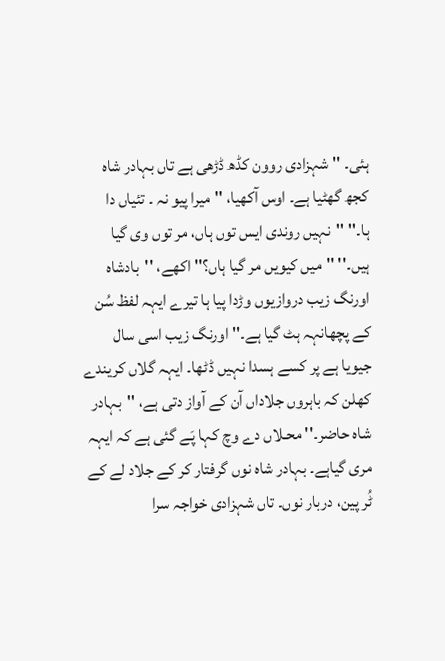ہئی۔ '' شہزادی روون کڈھ ڈڑھی ہے تاں بہادر شاہ کجھ گھٹیا ہے۔ اوس آکھیا، ''میرا پیو نہ ۔ تئیاں دا ہا۔'' ''نہیں روندی ایس توں ہاں، مر توں وی گیا ہیں۔'' ''میں کیویں مر گیا ہاں؟'' اکھے، ''بادشاہ اورنگ زیب دروازیوں وڑدا پیا ہا تیرے ایہہ لفظ سُن کے پچھانہہ ہٹ گیا ہے۔'' اورنگ زیب اسی سال جیویا ہے پر کسے ہسدا نہیں ڈٹھا۔ ایہہ گلاں کریندے کھلن کہ باہروں جلاداں آن کے آواز دتی ہے، ''بہادر شاہ حاضر۔'' محـلاں دے وچ کہا پَے گئی ہے کہ ایہہ مری گیاہے۔ بہادر شاہ نوں گرفتار کر کے جلاد لے کے ٹُر پین، دربار نوں۔ تاں شہزادی خواجہ سرا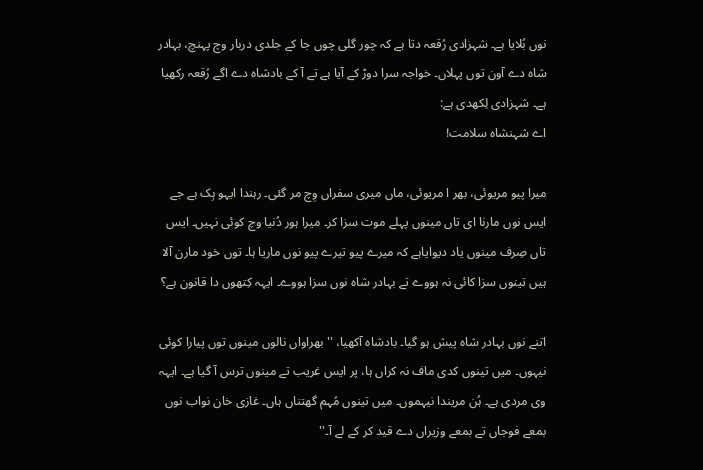نوں بُلایا ہے۔ شہزادی رُقعہ دتا ہے کہ چور گلی چوں جا کے جلدی دربار وچ پہنچ، بہادر شاہ دے آون توں پہلاں۔ خواجہ سرا دوڑ کے آیا ہے تے آ کے بادشاہ دے اگے رُقعہ رکھیا ہے۔ شہزادی لِکھدی ہے:
اے شہنشاہ سلامت!

میرا پیو مریوئی، بھر ا مریوئی، ماں میری سفراں وِچ مر گئی۔ رہندا ایہو ہِک ہے جے ایس نوں مارنا ای تاں مینوں پہلے موت سزا کر۔ میرا ہور دُنیا وچ کوئی نہیں۔ ایس تاں صِرف مینوں یاد دیوایاہے کہ میرے پیو تیرے پیو نوں ماریا ہا۔ توں خود مارن آلا ہیں تینوں سزا کائی نہ ہووے تے بہادر شاہ نوں سزا ہووے۔ ایہہ کِتھوں دا قانون ہے؟

اتنے نوں بہادر شاہ پیش ہو گیا۔ بادشاہ آکھیا، ''بھراواں نالوں مینوں توں پیارا کوئی نیہوں۔ میں تینوں کدی ماف نہ کراں ہا، پر ایس غریب تے مینوں ترس آ گیا ہے۔ ایہہ وی مردی ہے۔ ہُن مریندا نیہموں۔ میں تینوں مُہم گھتناں ہاں۔ غازی خان نواب نوں بمعے فوجاں تے بمعے وزیراں دے قید کر کے لے آ۔''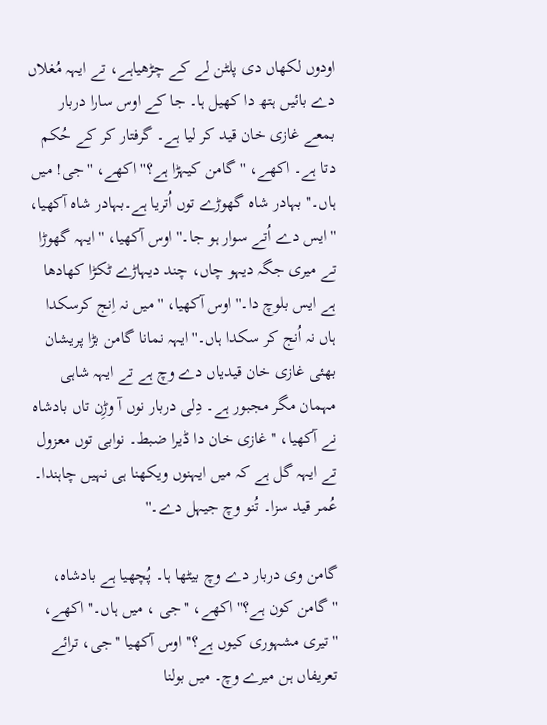اودوں لکھاں دی پلٹن لے کے چڑھیاہے، تے ایہہ مُغلاں دے بائیں ہتھ دا کھیل ہا۔ جا کے اوس سارا دربار بمعے غازی خان قید کر لیا ہے۔ گرفتار کر کے حُکم دتا ہے۔ اکھے، ''گامن کیہڑا ہے؟'' اکھے، ''جی! میں ہاں۔'' بہادر شاہ گھوڑے توں اُتریا ہے۔بہادر شاہ آکھیا، ''ایس دے اُتے سوار ہو جا۔'' اوس آکھیا، ''ایہہ گھوڑا تے میری جگہ دیہو چاں، چند دیہاڑے ٹکڑا کھادھا ہے ایس بلوچ دا۔'' اوس آکھیا، ''میں نہ اِنج کرسکدا ہاں نہ اُنج کر سکدا ہاں۔'' ایہہ نمانا گامن بڑا پریشان بھئی غازی خان قیدیاں دے وچ ہے تے ایہہ شاہی مہمان مگر مجبور ہے۔ دِلی دربار نوں آ وڑِن تاں بادشاہ نے آکھیا، ''غازی خان دا ڈیرا ضبط۔ نوابی توں معزول تے ایہہ گل ہے کہ میں ایہنوں ویکھنا ہی نہیں چاہندا۔ عُمر قید سزا۔ تُنو وچ جیہل دے۔''

گامن وی دربار دے وچ بیٹھا ہا۔ پُچھیا ہے بادشاہ، ''گامن کون ہے؟'' اکھے، ''جی ، میں ہاں۔'' اکھے، ''تیری مشہوری کیوں ہے؟'' اوس آکھیا ''جی، ترائے تعریفاں ہن میرے وچ۔ میں بولنا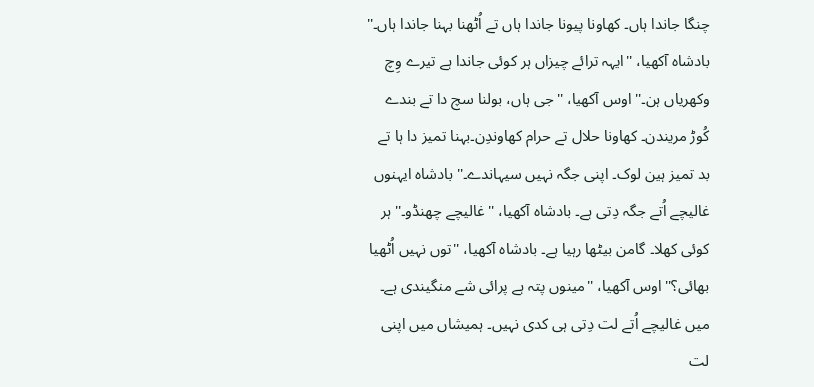چنگا جاندا ہاں۔ کھاونا پیونا جاندا ہاں تے اُٹھنا بہنا جاندا ہاں۔'' بادشاہ آکھیا، ''ایہہ ترائے چیزاں ہر کوئی جاندا ہے تیرے وِچ وکھریاں ہن۔'' اوس آکھیا، ''جی ہاں، بولنا سچ دا تے بندے کُوڑ مریندن۔ کھاونا حلال تے حرام کھاوندِن۔بہنا تمیز دا ہا تے بد تمیز ہین لوک۔ اپنی جگہ نہیں سیہاندے۔'' بادشاہ ایہنوں غالیچے اُتے جگہ دِتی ہے۔ بادشاہ آکھیا، ''غالیچے چھنڈو۔'' ہر کوئی کھلا۔ گامن بیٹھا رہیا ہے۔ بادشاہ آکھیا، ''توں نہیں اُٹھیا بھائی؟'' اوس آکھیا، ''مینوں پتہ ہے پرائی شے منگیندی ہے۔ میں غالیچے اُتے لت دِتی ہی کدی نہیں۔ ہمیشاں میں اپنی لت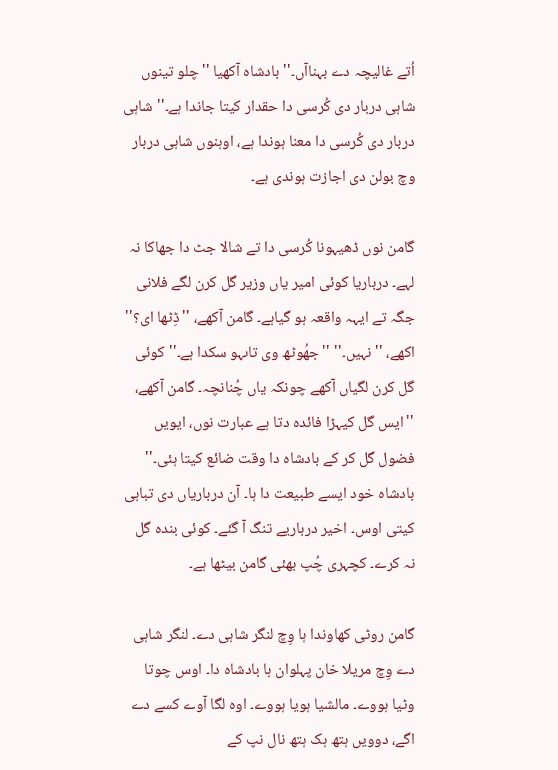اُتے غالیچہ دے بہناآں۔'' بادشاہ آکھیا ''چلو تینوں شاہی دربار دی کُرسی دا حقدار کیتا جاندا ہے۔'' شاہی دربار دی کُرسی دا معنا ہوندا ہے، اوہنوں شاہی دربار وچ بولن دی اجازت ہوندی ہے۔

گامن نوں ڈھیہونا کُرسی دا تے شالا جٹ دا جھاکا نہ لہے۔ درباریا کوئی امیر یاں وزیر گل کرن لگے فلانی جگہ تے ایہہ واقعہ ہو گیاہے۔ گامن آکھے، ''ڈِٹھا ای؟'' اکھے، ''نہیں۔'' ''جھُوٹھ وی تاںہو سکدا ہے۔''کوئی گل کرن لگیاں آکھے چونکہ یاں چُنانچہ۔ گامن آکھے، ''ایس گل کیہڑا فائدہ دتا ہے عبارت نوں، ایویں فضول گل کر کے بادشاہ دا وقت ضائع کیتا ہئی۔'' بادشاہ خود ایسے طبیعت دا ہا۔ آن درباریاں دی تباہی کیتی اوس۔ اخیر درباریے تنگ آ گئے۔ کوئی بندہ گل نہ کرے۔ کچہری چُپ بھئی گامن بیٹھا ہے۔

گامن روٹی کھاوندا ہا وِچ لنگر شاہی دے۔ لنگر شاہی دے وِچ مریلا خان پہلوان ہا بادشاہ دا۔ اوس چوتا وٹیا ہووے۔ مالشیا ہویا ہووے۔ اوہ لگا آوے کسے دے اگے، دوویں ہتھ ہک ہتھ نال نپ کے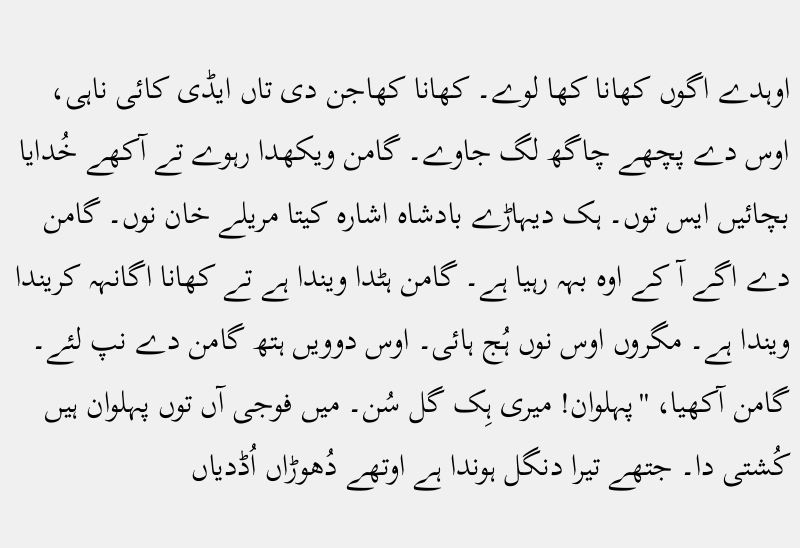اوہدے اگوں کھانا کھا لوے۔ کھانا کھاجن دی تاں ایڈی کائی ناہی، اوس دے پچھے چاگھ لگ جاوے۔ گامن ویکھدا رہوے تے آکھے خُدایا بچائیں ایس توں۔ ہک دیہاڑے بادشاہ اشارہ کیتا مریلے خان نوں۔ گامن دے اگے آ کے اوہ بہہ رہیا ہے۔ گامن ہٹدا ویندا ہے تے کھانا اگانہہ کریندا ویندا ہے۔ مگروں اوس نوں ہُج ہائی۔ اوس دوویں ہتھ گامن دے نپ لئے۔ گامن آکھیا، ''پہلوان! میری ہِک گل سُن۔ میں فوجی آں توں پہلوان ہیں کُشتی دا۔ جتھے تیرا دنگل ہوندا ہے اوتھے دُھوڑاں اُڈدیاں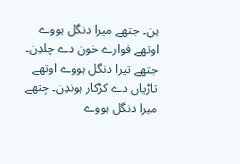ہن۔ جتھے میرا دنگل ہووے اوتھے فوارے خون دے چلدِن۔ جتھے تیرا دنگل ہووے اوتھے تاڑیاں دے کڑکار ہوندِن۔ جِتھے میرا دنگل ہووے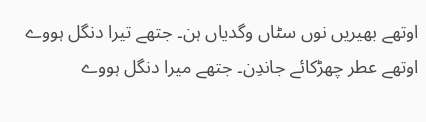اوتھے بھیریں نوں سٹاں وگدیاں ہن۔ جتھے تیرا دنگل ہووے اوتھے عطر چھڑکائے جاندِن۔ جتھے میرا دنگل ہووے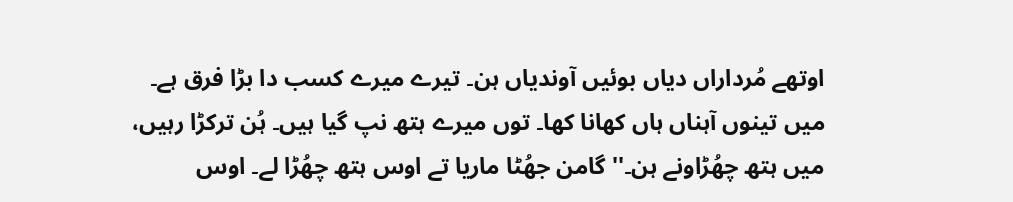اوتھے مُرداراں دیاں بوئیں آوندیاں ہن۔ تیرے میرے کسب دا بڑا فرق ہے۔ میں تینوں آہناں ہاں کھانا کھا۔ توں میرے ہتھ نپ گیا ہیں۔ ہُن ترکڑا رہیں، میں ہتھ چھُڑاونے ہن۔'' گامن جھُٹا ماریا تے اوس ہتھ چھُڑا لے۔ اوس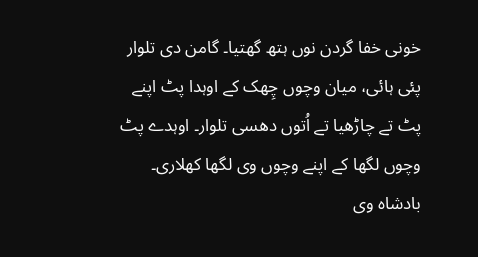خونی خفا گردن نوں ہتھ گھتیا۔ گامن دی تلوار پئی ہائی، میان وچوں چِھک کے اوہدا پٹ اپنے پٹ تے چاڑھیا تے اُتوں دھسی تلوار۔ اوہدے پٹ وچوں لگھا کے اپنے وچوں وی لگھا کھلاری۔ بادشاہ وی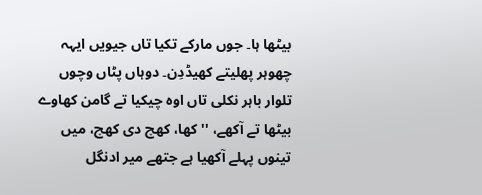بیٹھا ہا۔ جوں مارکے تکیا تاں جیویں ایہہ چھوہر پھلیتے کھیڈدِن۔ دوہاں پٹاں وچوں تلوار باہر نکلی تاں اوہ چیکیا تے گامن کھاوے بیٹھا تے آکھے، ''کھا، کھچ دی کھچ، میں تینوں پہلے آکھیا ہے جتھے میر ادنگل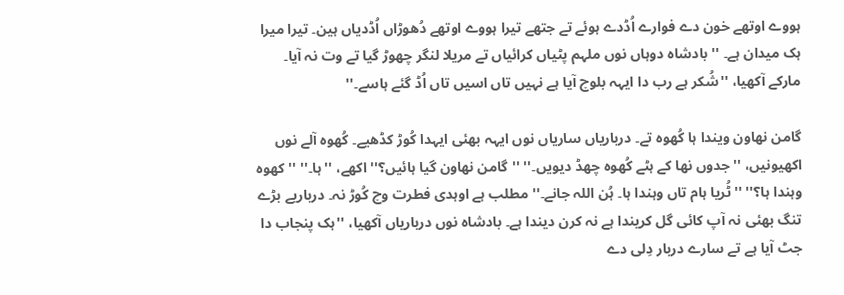ہووے اوتھے خون دے فوارے اُڈدے ہوئے تے جتھے تیرا ہووے اوتھے دُھوڑاں اُڈدیاں ہین۔ تیرا میرا ہک میدان ہے۔ '' بادشاہ دوہاں نوں ملہم پٹیاں کرائیاں تے مریلا لنگر چھوڑ گیا تے وت نہ آیا۔ مارکے آکھیا، ''شُکر ہے رب دا ایہہ بلوچ آیا ہے نہیں تاں اسیں تاں اُڈ گئے ہاسے۔''

گامن نھاون ویندا ہا کُھوہ تے۔ درباریاں ساریاں نوں ایہہ بھئی ایہدا کُوڑ کڈھیے۔ کُھوہ آلے نوں اکھیونیں، ''جدوں نھا کے ہٹے کُھوہ چھڈ دیویں۔'' ''گامن نھاون گیا ہائیں؟'' اکھے، ''ہا۔'' ''کھوہ وہندا ہا؟'' ''ٹُریا ہام تاں وہندا ہا۔ ہُن اللہ جانے۔'' مطلب ہے اوہدی فطرت وچ کُوڑ نہ۔ درباریے بڑے تنگ بھئی نہ آپ کائی گل کریندا ہے نہ کرن دیندا ہے۔ بادشاہ نوں درباریاں آکھیا، ''ہک پنجاب دا جٹ آیا ہے تے سارے دربار دِلی دے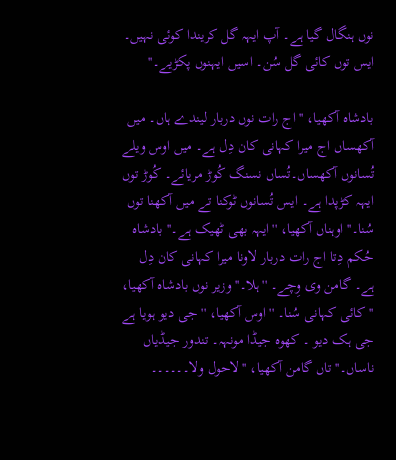نوں ہنگال گیا ہے۔ آپ ایہہ گل کریندا کوئی نہیں۔ ایس توں کائی گل سُن۔ اسیں ایہنوں پکڑیے۔''

بادشاہ آکھیا، ''اج رات نوں دربار لیندے ہاں۔ میں آکھساں اج میرا کہانی کان دِل ہے۔ میں اوس ویلے تُسانوں آکھساں۔تُساں نسنگ کُوڑ مریائے۔ کُوڑ توں ایہہ کڑپدا ہے۔ ایس تُسانوں ٹوکنا تے میں آکھنا توں سُنا۔'' اوہناں آکھیا، ''ایہہ بھی ٹھیک ہے۔'' بادشاہ حُکم دِتا اج رات دربار لاونا میرا کہانی کان دِل ہے۔ گامن وی وِچے۔ ''ہلا۔'' وزیر نوں بادشاہ آکھیا، ''کائی کہانی سُنا۔ '' اوس آکھیا، ''جی دیو ہویا ہے جی ہک دیو ۔ کھوہ جیڈا مونہہ۔ تندور جیڈیاں ناساں۔'' تاں گامن آکھیا، ''لاحول ولا۔۔۔۔۔۔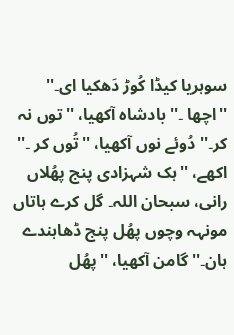سوہریا کیڈا کُوڑ دَھکیا ای۔'' ''اچھا ۔'' بادشاہ آکھیا، ''توں نہ کر۔'' دُوئے نوں آکھیا، ''تُوں کر ۔'' اکھے، ''ہک شہزادی پنج پھُلاں رانی، سبحان اللہ۔ گل کرے ہاتاں مونہہ وچوں پھُل پنج ڈھاہندے ہان۔'' گامن آکھیا، ''پھُل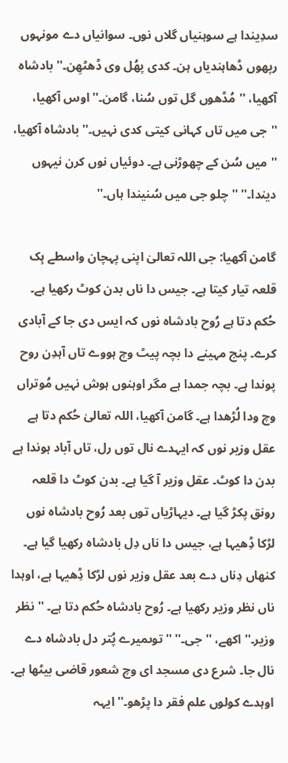سدِیندا ہے سوہنیاں گلاں نوں۔ سوانیاں دے مونہوں رپھوں ڈھاہندیاں ہن۔ کدی پھُل وی ڈھٹھِن۔'' بادشاہ آکھیا، ''مُڈھوں گل توں سُنا، گامن۔'' اوس آکھیا، ''جی میں تاں کہانی کیتی کدی نہیں۔'' بادشاہ آکھیا، ''میں سُن کے چھوڑنی ہے۔ دوئیاں نوں کرن نیہوں دیندا۔'' ''چلو جی میں سُنیندا ہاں۔''

گامن آکھیا: جی اللہ تعالیٰ اپنی پہچان واسطے ہِک قلعہ تیار کیتا ہے۔ جیس دا ناں بدن کوٹ رکھیا ہے۔ حُکم دتا ہے رُوح بادشاہ نوں کہ ایس دی جا کے آبادی کرے۔ پنج مہینے دا بچہ پیٹ وچ ہووے تاں آہدِن روح پوندا ہے۔ بچہ جمدا ہے مگر اوہنوں ہوش نہیں مُوتراں وچ ودا لُڑھدا ہے۔ گامن آکھیا، اللہ تعالیٰ حُکم دتا ہے عقل وزیر نوں کہ ایہدے نال توں رل، تاں آباد ہوندا ہے بدن دا کوٹ۔ عقل وزیر آ گیا ہے۔ بدن کوٹ دا قلعہ رونق پکڑ گیا ہے۔ دیہاڑیاں توں بعد رُوح بادشاہ نوں لڑکا ڈِھیہا ہے، جیس دا ناں دِل بادشاہ رکھیا گیا ہے۔ کنھاں دِناں دے بعد عقل وزیر نوں لڑکا ڈِھیہا ہے، اوہدا ناں نظر وزیر رکھیا ہے۔ رُوح بادشاہ حُکم دتا ہے۔ ''نظر وزیر۔'' اکھے، ''جی۔'' ''توںمیرے پُتر دل بادشاہ دے نال جا۔ شرع دی مسجد ای وچ شعور قاضی بیٹھا ہے۔ اوہدے کولوں علم فقر دا پڑھو۔'' ایہہ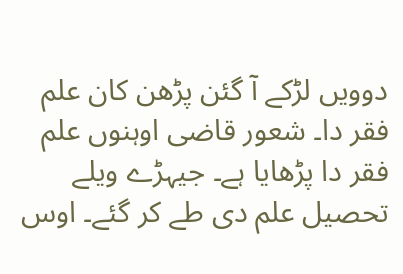دوویں لڑکے آ گئن پڑھن کان علم فقر دا۔ شعور قاضی اوہنوں علم فقر دا پڑھایا ہے۔ جیہڑے ویلے تحصیل علم دی طے کر گئے۔ اوس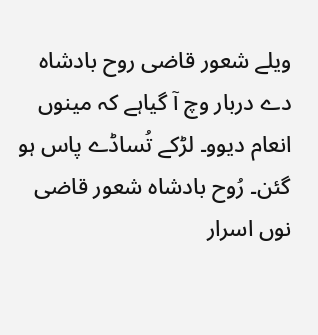ویلے شعور قاضی روح بادشاہ دے دربار وچ آ گیاہے کہ مینوں انعام دیوو۔ لڑکے تُساڈے پاس ہو گئن۔ رُوح بادشاہ شعور قاضی نوں اسرار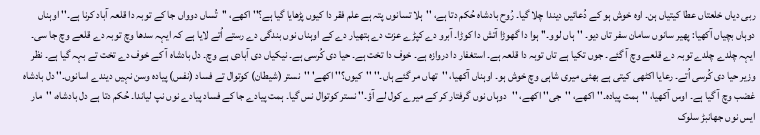ربی دیاں خلعتاں عطا کیتیاں ہن۔ اوہ خوش ہو کے دُعائیں دیندا چلا گیا۔ رُوح بادشاہ حُکم دتا ہے، ''ہلا تسانوں پتہ ہے علم فقر دا کیوں پڑھایا گیا ہے؟'' اکھے، ''تُساں دوواں جا کے توبہ دا قلعہ آباد کرنا ہے۔'' اوہناں دوہاں بچیاں آکھیا: پھیر سانوں سامان سفر تاں دیو۔ ''ہاں لوو۔'' ہوا دا گھوڑا آتش دا کوڑا۔ آبرو دے کپڑے عزت دے ہتھیار دے کے اوہناں نوں بندگی دے رستے اُتے لایا ہے کہ ایہہ سدھا وچ توبہ دے قلعے وچ جا سی۔
ایہہ چلدے چلدے توبہ دے قلعے وچ آ گئے۔ جوں تکیا ہے تاں توبہ دا قلعہ ہے۔ استغفار دا دروازہ ہے۔ خوف دا تخت ہے۔ حیا دی کُرسی ہے۔ نیکیاں دی آبادی ہے وچ۔ دل بادشاہ آ کے خوف دے تخت تے بہہ گیا ہے۔ نظر وزیر حیا دی کُرسی اُتے۔ رعایا اکٹھی کیتی ہے بھئی میری شاہی وچ خوش ہو۔ اوہناں آکھیا، ''تھاں مر گئے ہاں۔'' ''کیوں؟'' اکھے' ''نستر (شیطان) کوتوال تے فساد (نفس) پیادہ وسن نہیں دیندے اسانوں۔'' دل بادشاہ غضب وچ آ گیا ہے۔ اوس آکھیا، ''ہمت پیادہ۔''اکھے، ''جی'' اکھے، ''دوہاں نوں گرفتار کر کے میرے کول لے آؤ۔'' نستر کوتوال نس گیا۔ ہمت پیادے جا کے فساد پیادے نوں نپ لیاندا۔ حُکم دتا ہے دل بادشاہ، ''مار ایس نوں جھانبڑ سلوک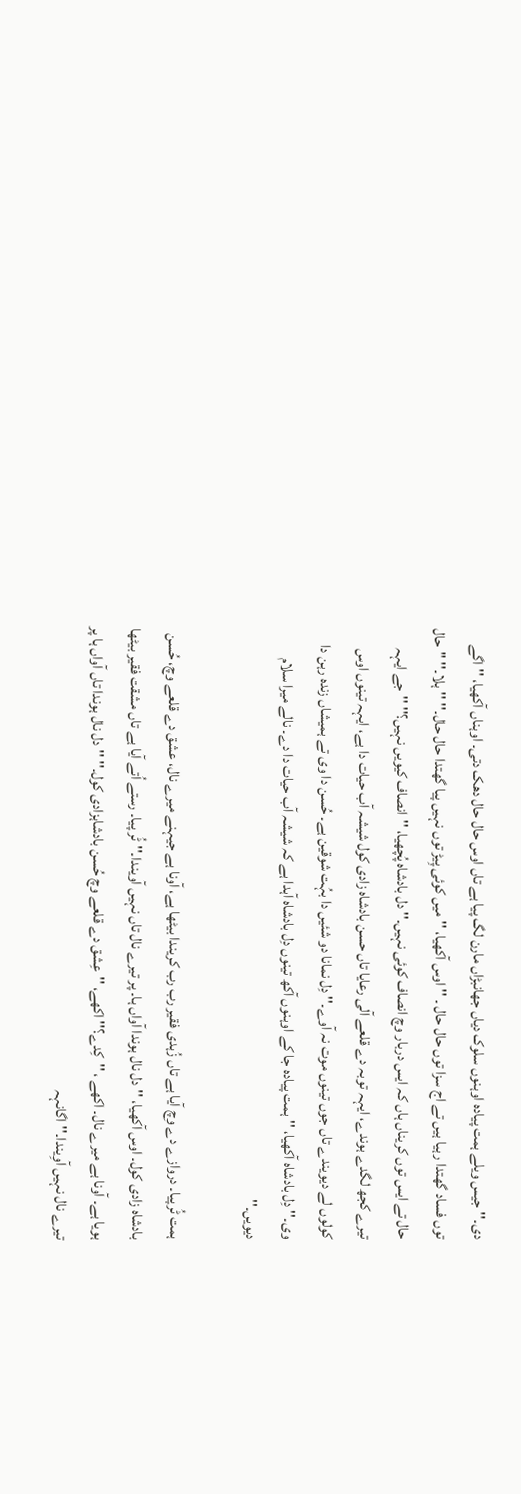دی۔''جیس ویلے ہمت پیادہ اوہنوں سلوک دیاں جھانبڑاں مارن لگ پیا ہے تاں اوس حال حال دھک دتی۔ اوہناں آکھیا، ''اگے توں فساد گھتدا رہیا ہیں تے اج سزا توں حال حال ۔ '' اوس آکھیا، ''میں کوئی پِیڑ توں نہیں پیا گھتدا حال حال۔'' ''ہلا۔'' ''حال حال تے ایس توں کریناں ہاں کہ ایس دربار وچ انصاف کوئی نہیں۔'' دل بادشاہ پُچھیا، ''انصاف کیویں نہیں؟'' ''جے ایہہ تیرے کجھ لگدے ہوندے، ایہہ توبہ دے قلعے آلی رعایا تاں حسن بادشاہ زادی کول شیشہ آب حیات دا ہے، ایہہ تینوں اوس کولوں لے دیویندے تاں جوں تینوں موت نہ آوے۔'' دِل نمانا دو شئیں دا بہُت شوقین ہے۔ حُسن دا وی تے ہمیشاں زندہ رہن دا وی۔'' دِل بادشاہ آکھیا، ''ہمت پیادہ جا کے اوہنوں آکھ تینوں دِل بادشاہ آہدا ہے کہ شیشہ آب حیات دا دے۔ نالے میرا سلام دیویں۔''

ہمت ٹُرپیا۔ دروازے دے وِچ آیا ہے تاں زُہدی فقیر رب رب کریندا بیٹھا ہے، آونا ہے جیہنے میرے نال، عشق دے قلعے وچ، حُسن بادشاہ زادی کول۔ اوس آکھیا، ''دل نال ہوندا آواں ہا۔ پر تیرے نال تاں نہیں آویندا۔'' ٹُر پیا۔ رستے اُتے آیا ہے تاں مشقت فقیر بیٹھا ہویا ہے۔ آونا ہے میرے نال۔ اکھے ، ''کِدے؟'' اکھے، ''عِشق دے قلعے وچ حُسن بادشاہزادی کول۔'' ''دل نال ہوندا تاں آواں ہا پر تیرے نال نہیں آوِیندا۔'' اگانہہ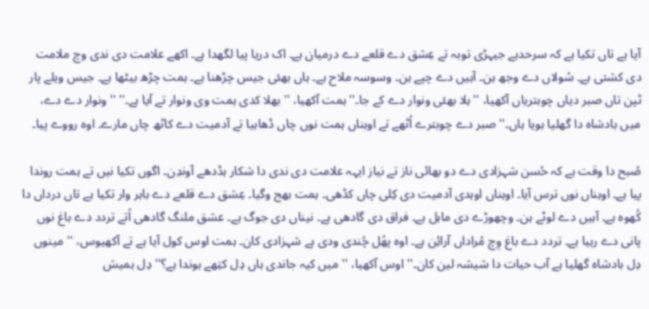آیا ہے تاں تکیا ہے کہ سرحدہے جیہڑی توبہ تے عِشق دے قلعے دے درمیان ہے۔ اک دریا پیا لگھدا ہے۔ اکھے علامت دی ندی وچ ملامت دی کشتی ہے۔ سُولاں دے وجھ ہن۔ آہیں دے چپے ہن۔ وسوسہ ملاح ہے۔ ہاں بھئی جیس چڑھنا ہے۔ ہمت چڑھ بیٹھا ہے۔ جیس ویلے پار ٹپن تاں صبر دیاں چوبتریاں آکھیا، ''ہلا بھئی ونوار دے کے جا۔'' ہمت آکھیا، ''بھلا کدی ہمت وی ونوار تے آیا ہے۔'' '' ونوار دے دے، میں بادشاہ دا گھلیا ہویا ہاں۔'' صبر دے چوبترے اُٹھے تے اوہناں ہمت نوں چاں ڈھاہیا تے آدمیت دے کاٹھ چاں مارے۔ اوہ رووے پیا۔

صُبح دا وقت ہے کہ حُسن شہزادی دے دو بھائی ناز تے نیاز ایہہ علامت دی ندی دا شکار ہڈدھے آوندِن۔ اگوں تکیا نیں تے ہمت روندا پیا ہے۔ اوہناں نوں ترس آیا۔ اوہناں اوہدی آدمیت دی کِلی چاں کڈھی۔ ہمت بھج وگیا۔ عِشق دے قلعے دے باہر وار تکیا ہے تاں درداں دا کُھوہ ہے۔ آہیں دے لوٹے ہن۔ وچھوڑے دی ماہل ہے۔ فراق دی گادھی ہے۔ نیناں دی جوگ ہے۔ عشق ملنگ گادھی اُتے تردد دے باغ نوں پانی دے رہیا ہے۔ تردد دے باغ وِچ مُراداں آرائِن ہے۔ اوہ پھُل چُندی ودی ہے شہزادی کان۔ ہمت اوس کول آیا ہے تے آکھیوس، ''مینوں دِل بادشاہ گھلیا ہے آب حیات دا شیشہ لین کان۔'' اوس آکھیا، ''میں کیہ جاندی ہاں دِل کتِھے ہوندا ہے؟'' دِل ہمیش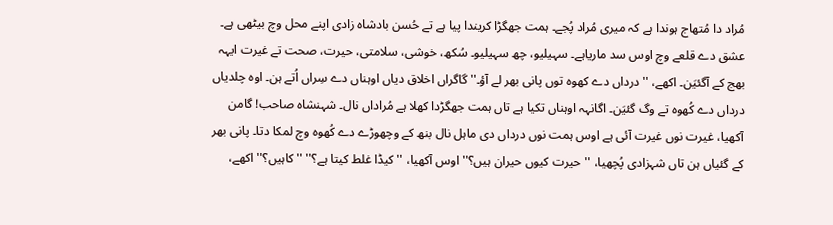مُراد دا مُتھاج ہوندا ہے کہ میری مُراد پُجے۔ ہمت جھگڑا کریندا پیا ہے تے حُسن بادشاہ زادی اپنے محل وچ بیٹھی ہے۔ عشق دے قلعے وچ اوس سد ماریاہے۔ سہیلیو، چھ سہیلیو۔ سُکھ، خوشی، سلامتی، حیرت، صحت تے غیرت ایہہ بھج کے آگئیَن۔ اکھے، ''درداں دے کھوہ توں پانی بھر لے آؤ۔'' گاگراں اخلاق دیاں اوہناں دے سِراں اُتے ہن۔ اوہ چلدیاں درداں دے کُھوہ تے وگ گئیَن۔ اگانہہ اوہناں تکیا ہے تاں ہمت جھگڑدا کھلا ہے مُراداں نال۔ شہنشاہ صاحب! گامن آکھیا، غیرت نوں غیرت آئی ہے اوس ہمت نوں درداں دی ماہل نال بنھ کے وچھوڑے دے کُھوہ وچ لمکا دتا۔ پانی بھر کے گئیاں ہن تاں شہزادی پُچھیا، ''حیرت کیوں حیران ہیں؟'' اوس آکھیا، ''کیڈا غلط کیتا ہے؟'' ''کاہیں؟'' اکھے،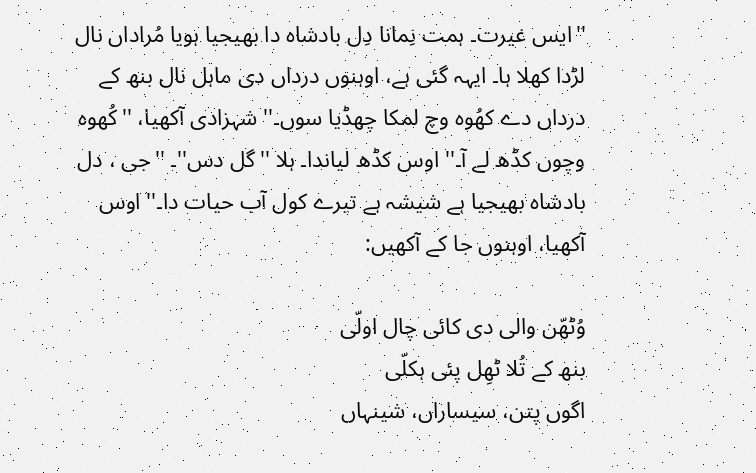''ایس غیرت۔ ہمت نِمانا دِل بادشاہ دا بھیجیا ہویا مُراداں نال لڑدا کھلا ہا۔ ایہہ گئی ہے، اوہنوں درداں دی ماہل نال بنھ کے درداں دے کھُوہ وچ لمکا چھڈیا سوں۔'' شہزادی آکھیا، ''کُھوہ وچوں کڈھ لے آ۔'' اوس کڈھ لیاندا۔ ہلا ''گل دس''۔ ''جی ، دل بادشاہ بھیجیا ہے شیشہ ہے تیرے کول آب حیات دا۔'' اوس آکھیا، اوہنوں جا کے آکھیں:

وُٹھّن والی دی کائی چال اولّی
بنھ کے تُلا ٹھِل پئی ہکلّی
اگوں پتن، سیساراں، شینہاں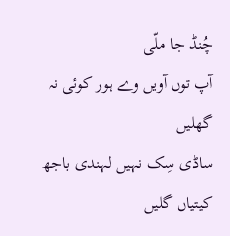چُنڈ جا ملّی
آپ توں آویں وے ہور کوئی نہ گھلیں
ساڈی سِک نہیں لہندی باجھ کیتیاں گلیں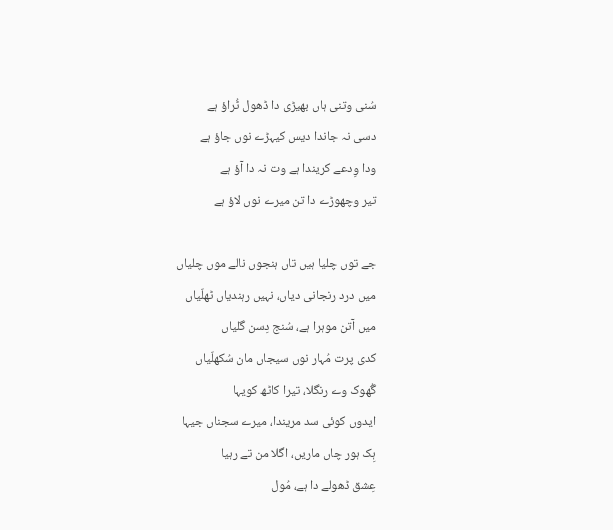سُنی وتنی ہاں بھیڑی دا ڈھول ٹُراؤ ہے
دسی نہ جاندا دیس کیہڑے نوں جاؤ ہے
ودا وِدعے کریندا ہے وت نہ دا آؤ ہے
تیر وچھوڑے دا تن میرے نوں لاؤ ہے

جے توں چلیا ہیں تاں ہنجوں نالے موں چلیاں
میں درد رنجانی دیاں، نہیں رہندیاں ٹھلّیاں
میں آتن موہرا ہے، سُنج دِسن گلیاں
کدی پرت مُہار نوں سیجاں مان سُکھلّیاں
گُھوک وے رنگلا، تیرا کاٹھ کویہا
ایدوں کوئی سد مریندا، میرے سجناں جیہا
ہِک ہور چاں ماریں، اگلا من تے رہیا
عِشق ڈھولے دا ہے، مُول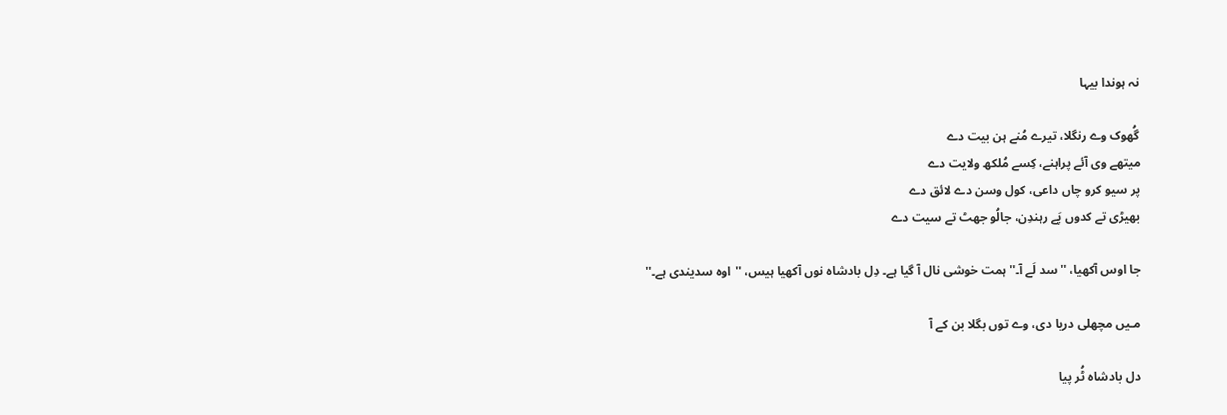نہ ہوندا بیہا

گُھوک وے رنگلا، تیرے مُنے ہن بیت دے
میتھے وی آئے پراہنے، کِسے مُلکھ ولایت دے
پر سیو کرو چاں داعی، کول وسن دے لائق دے
بھیڑی تے کدوں پَے رہندِن، جالُو جھٹ تے سیت دے

جا اوس آکھیا، ''سد لَے آ۔'' ہمت خوشی نال آ گیا ہے۔ دِل بادشاہ نوں آکھیا ہیس، ''اوہ سدیندی ہے۔''

مـیں مچھلی دریا دی، وے توں بگلا بن کے آ

دل بادشاہ ٹُر پیا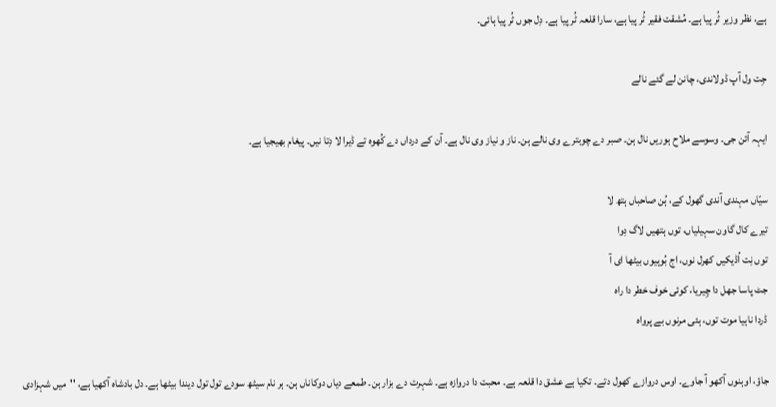ہے، نظر وزیر ٹُر پیا ہے۔ مُشقت فقیر ٹُر پیا ہے، سارا قلعہ ٹُر پیا ہے۔ دِل جوں ٹُر پیا ہائی۔

جِت ول آپ ڈولاندی، چانن لے گئے نالے

ایہہ آئن جی۔ وسوسے ملاح ہوریں نال ہن۔ صبر دے چوبترے وی نالے ہن۔ ناز و نیاز وی نال ہے۔ آن کے درداں دے کُھوہ تے ڈیرا لا دِتا نیں۔ پیغام بھیجیا ہے۔

سیّاں مہندی آندی گھول کے، ہُن صاحباں ہتھ لا
تیرے کال گاون سہیلیاں، توں ہتھیں لاگ دِوا
توں نِت اُڈیکیں کھرل نوں، اج بُوہیوں بیٹھا ای آ
جٹ پاسا جھل دا چِیریا، کوئی خوف خطر دا راہ
ڈردا ناہیا موت توں، ہئی مرنوں بے پرواہ

جاؤ، اوہنوں آکھو آ جاوے۔ اوس دروازے کھول دتے۔ تکیا ہے عشق دا قلعہ ہے۔ محبت دا دروازہ ہے۔ شہرت دے بزار ہن۔ طمعے دیاں دوکاناں ہن۔ ہر نام سیٹھ سودے تول تول دیندا بیٹھا ہے۔ دل بادشاہ آکھیا ہے، ''میں شہزادی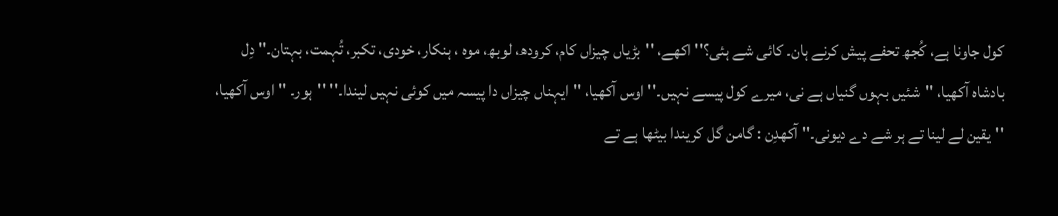کول جاونا ہے، کُجھ تحفے پیش کرنے ہان۔ کائی شے ہئی؟'' اکھے، ''بڑیاں چیزاں کام، کرودھ، لوبھ، موہ ، ہنکار، خودی، تکبر، تُہمت، بہتان۔'' دِل بادشاہ آکھیا، ''شئیں بہوں گنیاں ہے نی، میرے کول پیسے نہیں۔'' اوس آکھیا، ''ایہناں چیزاں دا پیسہ میں کوئی نہیں لیندا۔'' ''ہور۔ '' اوس آکھیا، ''یقین لے لینا تے ہر شے دے دیونی۔'' آکھدِن : گامن گل کریندا بیٹھا ہے تے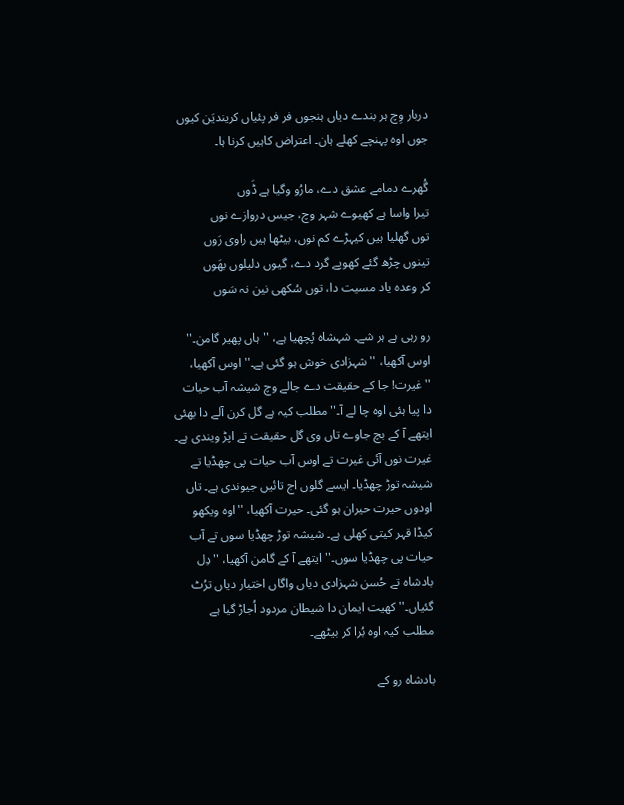دربار وِچ ہر بندے دیاں ہنجوں فر فر پئیاں کریندیَن کیوں جوں اوہ پہنچے کھلے ہان۔ اعتراض کاہیں کرنا ہا۔

گُھرے دمامے عشق دے، مارُو وگیا ہے ڈَوں
تیرا واسا ہے کھیوے شہر وچ، جیس دروازے نوں
توں گھلیا ہیں کیہڑے کم نوں، بیٹھا ہیں راوی رَوں
تینوں چڑھ گئے کھوپے گرد دے، گیوں دلیلوں بھَوں
کر وعدہ یاد مسیت دا، توں سُکھی نین نہ سَوں

رو رہی ہے ہر شے۔ شہشاہ پُچھیا ہے، ''ہاں پھیر گامن۔'' اوس آکھیا، ''شہزادی خوش ہو گئی ہے۔'' اوس آکھیا، ''غیرت! جا کے حقیقت دے جالے وچ شیشہ آب حیات دا پیا ہئی اوہ چا لے آ۔'' مطلب کیہ ہے گل کرن آلے دا بھئی ایتھے آ کے بچ جاوے تاں وی گل حقیقت تے اپڑ ویندی ہے۔ غیرت نوں آئی غیرت تے اوس آب حیات پی چھڈیا تے شیشہ توڑ چھڈیا۔ ایسے گلوں اج تائیں جیوندی ہے۔ تاں اودوں حیرت حیران ہو گئی۔ حیرت آکھیا، ''اوہ ویکھو کیڈا قہر کیتی کھلی ہے۔ شیشہ توڑ چھڈیا سوں تے آب حیات پی چھڈیا سوں۔'' ایتھے آ کے گامن آکھیا، ''دِل بادشاہ تے حُسن شہزادی دیاں واگاں اختیار دیاں ترُٹ گئیاں۔'' کھیت ایمان دا شیطان مردود اُجاڑ گیا ہے مطلب کیہ اوہ بُرا کر بیٹھے۔

بادشاہ رو کے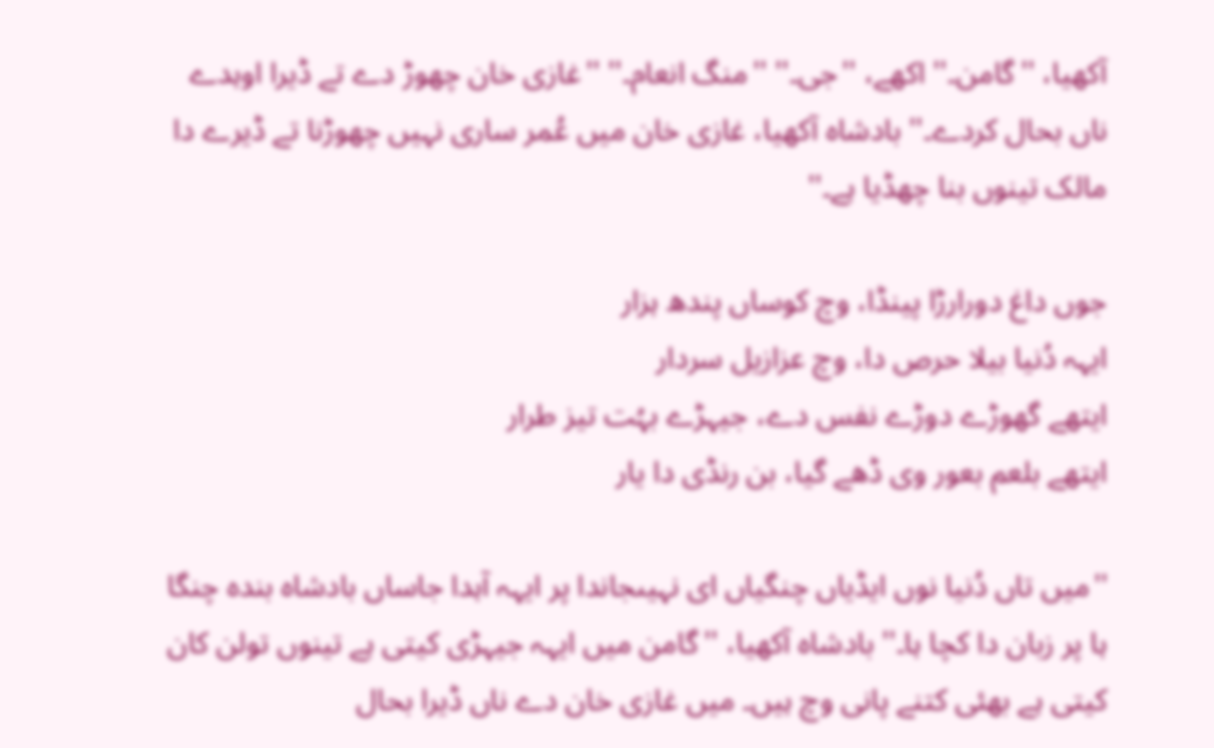آکھیا، ''گامن۔'' اکھے، ''جی۔'' ''منگ انعام۔'' ''غازی خان چھوڑ دے تے ڈیرا اوہدے ناں بحال کردے۔'' بادشاہ آکھیا، غازی خان میں عُمر ساری نہیں چھوڑنا تے ڈیرے دا مالک تینوں بنا چھڈیا ہے۔''

جوں داغ دورارڑا پینڈا، وچ کوساں پندھ ہزار
ایہہ دُنیا بیلا حرص دا، وچ عزازیل سردار
ایتھے گھوڑے دوڑے نفس دے، جیہڑے بہُت تیز طرار
ایتھے بلعم بعور وی ڈھے گیا، بن رنڈی دا یار

''میں تاں دُنیا نوں ایڈیاں چنگیاں ای نہیںجاندا پر ایہہ آہدا جاساں بادشاہ بندہ چنگا ہا پر زبان دا کچا ہا۔'' بادشاہ آکھیا، ''گامن میں ایہہ جیہڑی کیتی ہے تینوں تولن کان کیتی ہے بھئی کتنے پانی وچ ہیں۔ میں غازی خان دے ناں ڈیرا بحال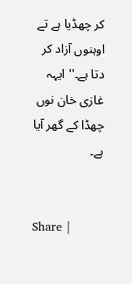کر چھڈیا ہے تے اوہنوں آزاد کر دتا ہے۔'' ایہہ غازی خان نوں چھڈا کے گھر آیا ہے۔


Share |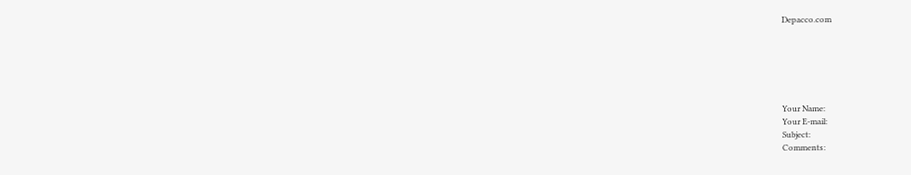Depacco.com






Your Name:
Your E-mail:
Subject:
Comments: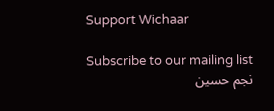Support Wichaar

Subscribe to our mailing list
نجم حسین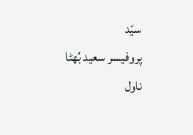سیّد
پروفیسر سعید بُھٹا
ناول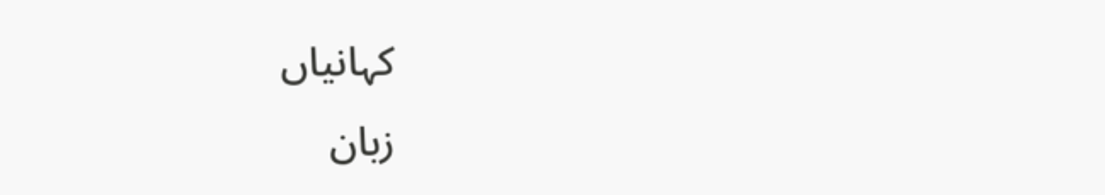کہانیاں
زبان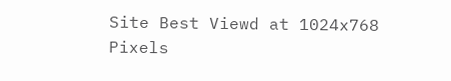Site Best Viewd at 1024x768 Pixels